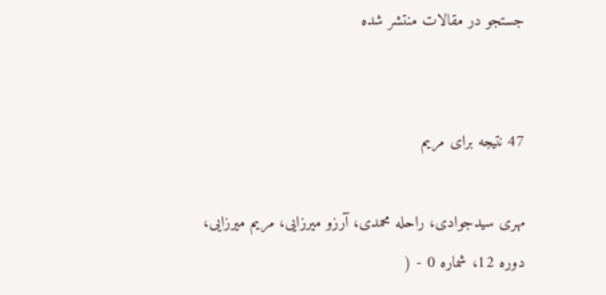جستجو در مقالات منتشر شده


47 نتیجه برای مریم

مهری سیدجوادی، راحله محمدی، آرزو میرزایی، مریم میرزایی،
دوره 12، شماره 0 - (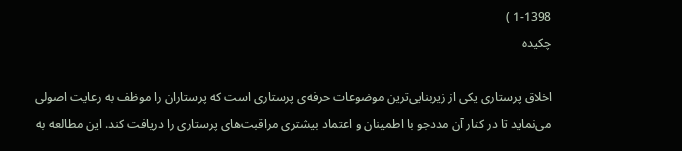1-1398 )
چکیده

اخلاق پرستاری یکی از زیربنایی‌ترین موضوعات حرفه‌ی پرستاری است که پرستاران را موظف به رعایت اصولی می‌نماید تا در کنار آن مددجو با اطمینان و اعتماد بیشتری مراقبت‌های پرستاری را دریافت کند. این مطالعه به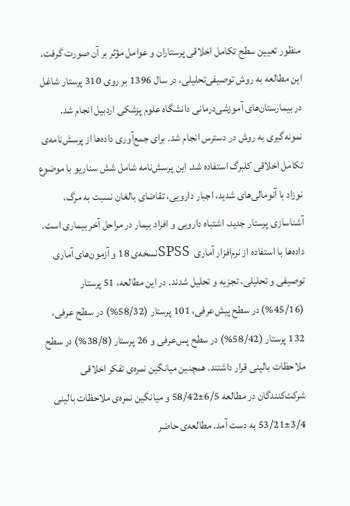منظور تعیین سطح تکامل اخلاقی پرستاران و عوامل مؤثر بر آن صورت گرفت. این مطالعه به روش توصیفی‌تحلیلی، در سال 1396 بر روی 310 پرستار شاغل در بیمارستان‌های آموزشی‌درمانی دانشگاه علوم پزشکی اردبیل انجام شد. نمونه‌گیری به روش در دسترس انجام شد. برای جمع‌آوری داده‌ها از پرسش‌نامه‌ی تکامل اخلاقی کلبرگ استفاده شد. این پرسش‌نامه شامل شش سناریو با موضوع نوزاد با آنومالی‌های شدید، اجبار دارویی، تقاضای بالغان نسبت به مرگ، آشناسازی پرستار جدید، اشتباه دارویی و افراد بیمار در مراحل آخر بیماری است. داده‌ها با استفاده از نرم‌افزار آماری  SPSSنسخه‌ی 18 و آزمون‌های آماری توصیفی و تحلیلی، تجزیه و تحلیل شدند. در این مطالعه، 51 پرستار (45/16%) در سطح پیش‌عرفی، 101 پرستار (58/32%) در سطح عرفی، 132 پرستار (58/42%) در سطح پس‌عرفی و 26 پرستار (38/8%) در سطح ملاحظات بالینی قرار داشتند. همچنین میانگین نمره‌ی تفکر اخلاقی شرکت‌کنندگان در مطالعه 6/5±58/42 و میانگین نمره‌ی ملاحظات بالینی 3/4±53/21 به دست آمد. مطالعه‌ی حاضر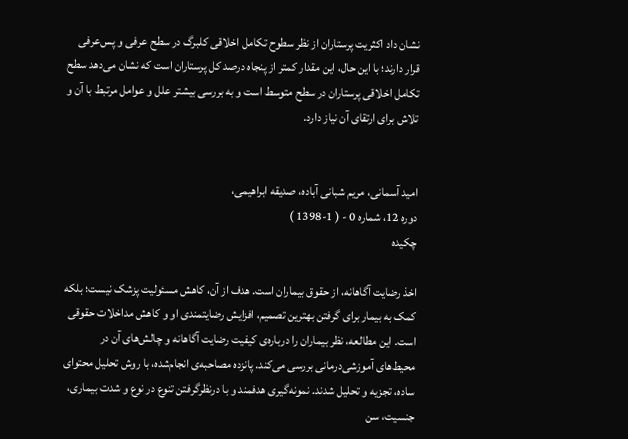نشان داد اکثریت پرستاران از نظر سطوح تکامل اخلاقی کلبرگ در سطح عرفی و پس‌عرفی قرار دارند؛ با این ‌حال، این مقدار کمتر از پنجاه درصد کل پرستاران است که نشان می‌دهد سطح تکامل اخلاقی پرستاران در سطح متوسط است و به بررسی بیشتر علل و عوامل مرتبط با آن و تلاش برای ارتقای آن نیاز دارد.


امید آسمانی، مریم شبانی آباده، صدیقه ابراهیمی،
دوره 12، شماره 0 - ( 1-1398 )
چکیده

اخذ رضایت آگاهانه، از حقوق بیماران است. هدف از آن، کاهش مسئولیت پزشک نیست؛ بلکه کمک به بیمار برای گرفتن بهترین تصمیم، افزایش رضایتمندی او و کاهش مداخلات حقوقی است. این مطالعه، نظر بیماران را درباره‌ی کیفیت رضایت آگاهانه و چالش‌های آن در محیط‌های آموزشی‌درمانی بررسی می‌کند. پانزده مصاحبه‌ی انجام‌شده، با روش تحلیل محتوای ساده، تجزیه و تحلیل شدند. نمونه‌گیری هدفمند و با درنظرگرفتن تنوع در نوع و شدت بیماری، جنسیت، سن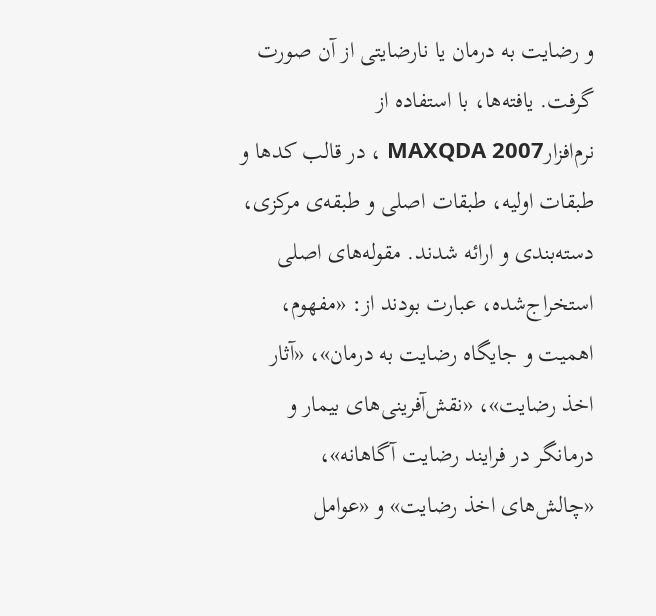و رضایت به درمان یا نارضایتی از آن صورت گرفت. یافته‌ها، با استفاده از نرم‌افزارMAXQDA 2007 ، در قالب کدها و طبقات اولیه، طبقات اصلی و طبقه‌ی مرکزی، دسته‌بندی و ارائه شدند. مقوله‌های اصلی استخراج‌شده، عبارت بودند از: «مفهوم، اهمیت و جایگاه رضایت به درمان»، «آثار اخذ رضایت»، «نقش‌آفرینی‌های بیمار و درمانگر در فرایند رضایت آگاهانه»، «چالش‌های اخذ رضایت» و «عوامل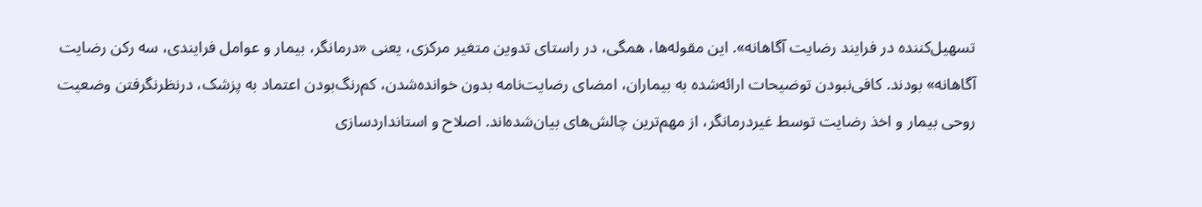تسهیل‌کننده در فرایند رضایت آگاهانه». این مقوله‌ها، همگی، در راستای تدوین متغیر مرکزی، یعنی «درمانگر، بیمار و عوامل فرایندی، سه رکن رضایت آگاهانه» بودند. کافی‌نبودن توضیحات ارائه‌شده به بیماران، امضای رضایت‌نامه بدون خوانده‌شدن، کم‌رنگ‌بودن اعتماد به پزشک، درنظرنگرفتن وضعیت روحی بیمار و اخذ رضایت توسط غیردرمانگر، از مهم‌ترین چالش‌های بیان‌شده‌اند. اصلاح و استانداردسازی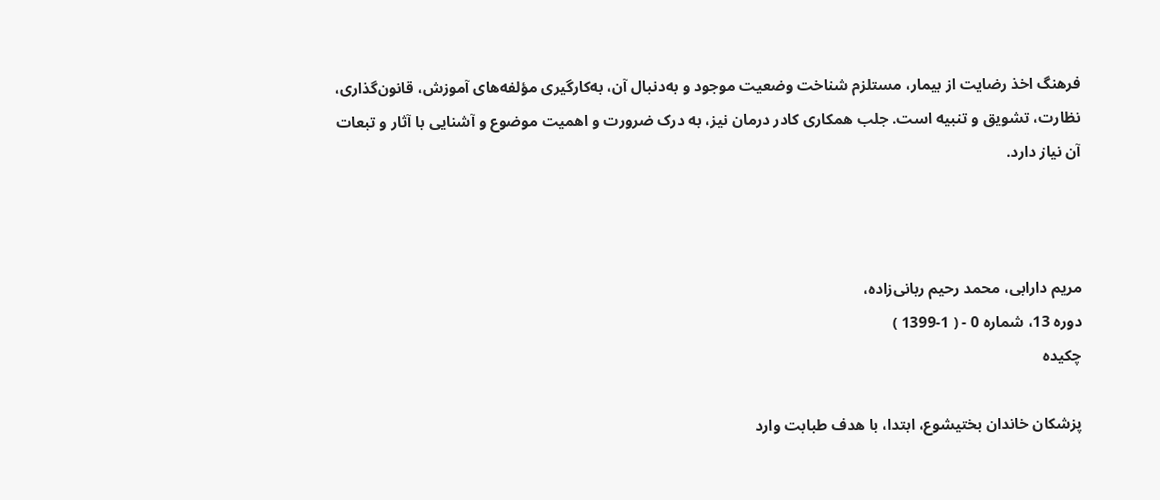فرهنگ اخذ رضایت از بیمار، مستلزم شناخت وضعیت موجود و به‌دنبال آن، به‌کارگیری مؤلفه‌های آموزش، قانون‌گذاری، نظارت، تشویق و تنبیه است. جلب همکاری کادر درمان نیز، به درک ضرورت و اهمیت موضوع و آشنایی با آثار و تبعات آن نیاز دارد.



مریم دارابی، محمد رحیم ربانی‌زاده،
دوره 13، شماره 0 - ( 1-1399 )
چکیده

پزشکان خاندان بختیشوع، ابتدا، با هدف طبابت وارد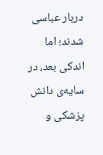دربار عباسی شدند؛ اما اندکی بعد، در سایه‌ی دانش پزشکی و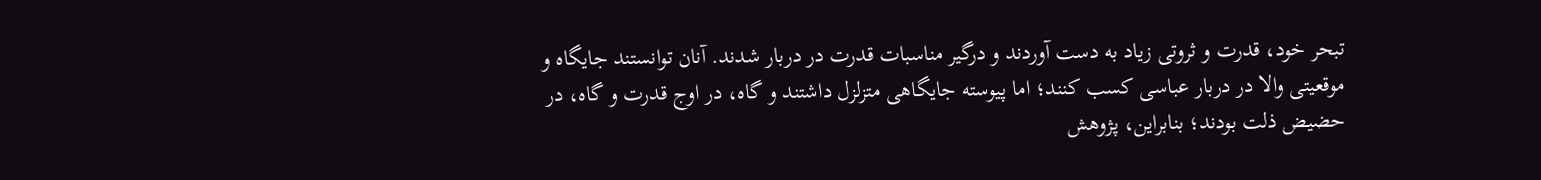تبحر خود، قدرت و ثروتی زیاد به دست آوردند و درگیر مناسبات قدرت در دربار شدند. آنان توانستند جایگاه و موقعیتی والا در دربار عباسی کسب کنند؛ اما پیوسته جایگاهی متزلزل داشتند و گاه، در اوج قدرت و گاه، در حضیض ذلت بودند؛ بنابراین، پژوهش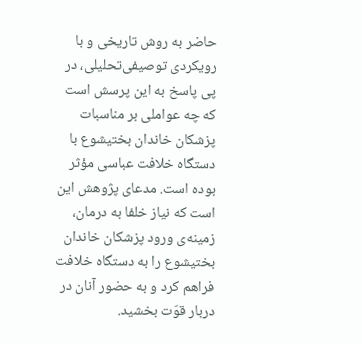حاضر به روش تاریخی و با رویکردی توصیفی‌تحلیلی، در پی پاسخ به این پرسش است که چه عواملی بر مناسبات پزشکان خاندان بختیشوع با دستگاه خلافت عباسی مؤثر بوده است. مدعای پژوهش این است که نیاز خلفا به درمان، زمینه‌ی ورود پزشکان خاندان بختیشوع را به دستگاه خلافت فراهم کرد و به حضور آنان در دربار قوّت بخشید.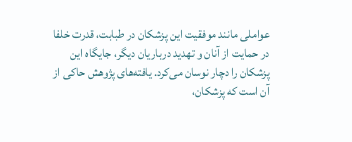عواملی مانند موفقیت این پزشکان در طبابت، قدرت خلفا در حمایت از آنان و تهدید درباریان دیگر، جایگاه این پزشکان را دچار نوسان می‌کرد. یافته‌های پژوهش حاکی از آن است که پزشکان،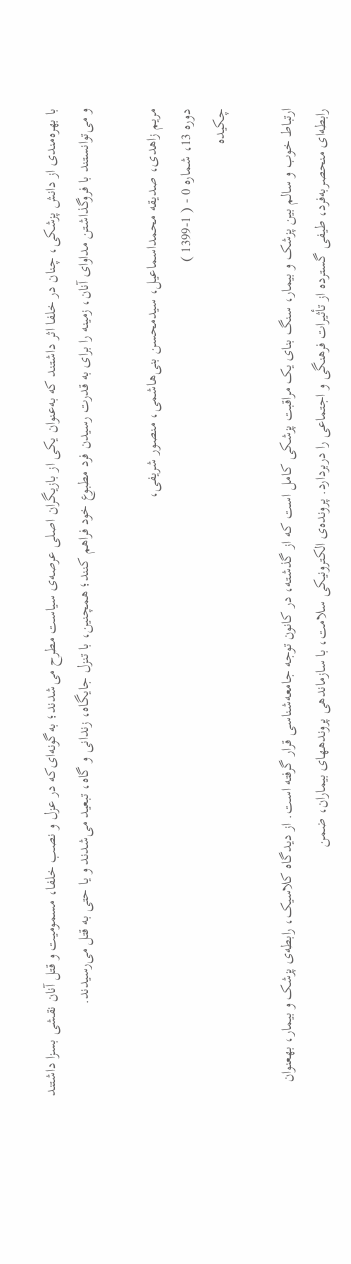با بهره‌مندی از دانش پزشکی، چنان در خلفا اثر داشتند که به‌عنوان یکی از بازیگران اصلی عرصه‌ی سیاست مطرح می‌شدند؛ به‌گونه‌ای‌که در عزل و نصب خلفا، مسمومیت و قتل آنان نقشی بسزا داشتند و می‌توانستند با فروگذاشتن مداوای آنان، زمینه را برای به ‌قدرت‌ رسیدن فرد مطبوع خود فراهم کنند؛ همچنین، با تنزل جایگاه، زندانی و گاه، تبعید می‌شدند و یا حتی به قتل می‌رسیدند.

مریم زاهدی، صدیقه محمداسماعیل، سیدمحسن بنی‌هاشمی، منصور شریفی،
دوره 13، شماره 0 - ( 1-1399 )
چکیده

ارتباط خوب و سالم بین پزشک و بیمار، سنگ بنای یک مراقبت پزشکی کامل است که از گذشته، در کانون توجه جامعه‌شناسی قرار گرفته است. از دیدگاه کلاسیک، رابطه‌ی پزشک و بیمار، بهعنوان رابطه‌ای منحصربه‌فرد، طیفی گسترده از تأثیرات فرهنگی و اجتماعی را دربردارد. پرونده‌ی الکترونیکی سلامت، با سازماندهی پروندههای بیماران، ضمن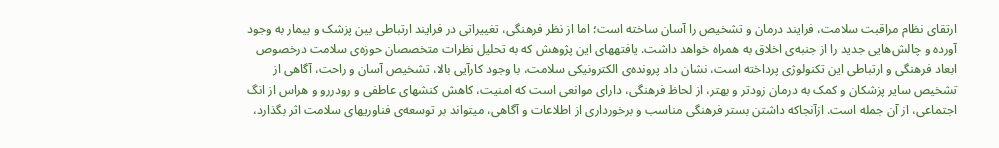ارتقای نظام مراقبت سلامت، فرایند درمان و تشخیص را آسان ساخته است؛ اما از نظر فرهنگی، تغییراتی در فرایند ارتباطی بین پزشک و بیمار به وجود آورده و چالش‌هایی جدید را از جنبه‌ی اخلاق به همراه خواهد داشت. یافتههای این پژوهش که به تحلیل نظرات متخصصان حوزه‌ی سلامت درخصوص ابعاد فرهنگی و ارتباطی این تکنولوژی پرداخته است، نشان داد پرونده‌ی الکترونیکی سلامت، با وجود کارآیی بالا، تشخیص آسان و راحت، آگاهی از تشخیص سایر پزشکان و کمک به درمان زودتر و بهتر، از لحاظ فرهنگی، دارای موانعی است که امنیت، کاهش کنشهای عاطفی و رودررو و هراس از انگ اجتماعی، از آن جمله است. ازآنجاکه داشتن بستر فرهنگی مناسب و برخورداری از اطلاعات و آگاهی، میتواند بر توسعه‌ی فناوریهای سلامت اثر بگذارد،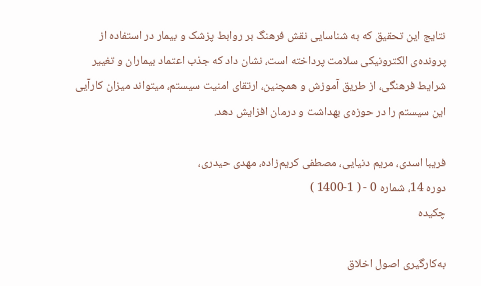نتایج این تحقیق که به شناسایی نقش فرهنگ بر روابط پزشک و بیمار در استفاده از پرونده‌ی الکترونیکی سلامت پرداخته است، نشان داد که جذب اعتماد بیماران و تغییر شرایط فرهنگی، از طریق آموزش و همچنین، ارتقای امنیت سیستم، میتواند میزان کارآیی این سیستم را در حوزه‌ی بهداشت و درمان افزایش دهد.

فریبا اسدی، مریم دنیایی، مصطفی کریم‌زاده، مهدی حیدری،
دوره 14، شماره 0 - ( 1-1400 )
چکیده

به‌کارگیری اصول اخلاق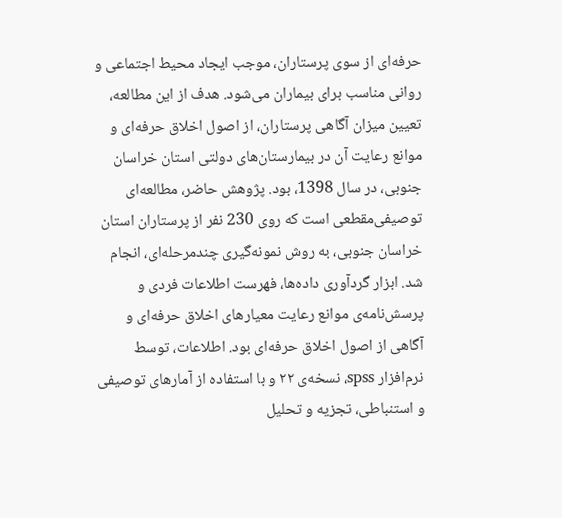حرفه‌ای از سوی پرستاران، موجب ایجاد محیط اجتماعی و روانی مناسب برای بیماران می‌شود. هدف از این مطالعه، تعیین میزان آگاهی پرستاران، از اصول اخلاق حرفه‌ای و موانع رعایت آن در بیمارستان‌های دولتی استان خراسان جنوبی، در سال 1398، بود. پژوهش حاضر، مطالعه‌ای توصیفی‌مقطعی است که روی 230 نفر از پرستاران استان خراسان جنوبی، به روش نمونه‌گیری چندمرحله‌ای، انجام شد. ابزار گردآوری داده‌ها، فهرست اطلاعات فردی و پرسش‌نامه‌ی موانع رعایت معیارهای اخلاق حرفه‌ای و آگاهی از اصول اخلاق حرفه‌ای بود. اطلاعات، توسط نرم‌افزار spss، نسخه‌ی ۲۲ و با استفاده از آمارهای توصیفی و استنباطی، تجزیه و تحلیل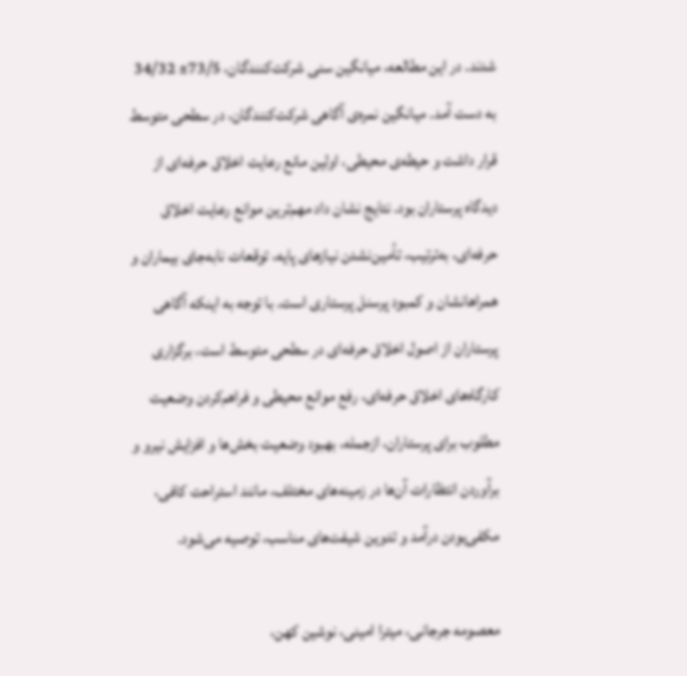شدند. در این مطالعه، میانگین سنی شرکت‌کنندگان، 73/5± 34/32 به دست آمد. میانگین نمره‌ی آگاهی شرکت‌کنندگان، در سطحی متوسط قرار داشت و حیطه‌ی محیطی، اولین مانع رعایت اخلاق حرفه‌ای از دیدگاه پرستاران بود. نتایج نشان داد مهم‌ترین موانع رعایت اخلاق حرفه‌ای، به‌ترتیب، تأمین‌نشدن نیازهای پایه، توقعات نابه‌جای بیماران و همراهانشان و کمبود پرسنل پرستاری است. با توجه به اینکه آگاهی پرستاران از اصول اخلاق حرفه‌ای در سطحی متوسط است، برگزاری کارگاه‌های اخلاق حرفه‌ای، رفع موانع محیطی و فراهم‌کردن وضعیت مطلوب برای پرستاران، ازجمله، بهبود وضعیت بخش‌ها و افزایش نیرو و برآوردن انتظارات آن‌ها در زمینه‌های مختلف، مانند استراحت کافی، مکفی‌بودن درآمد و تدوین شیفت‌های مناسب، توصیه می‌شود.

معصومه جرجانی، میترا امینی، نوشین کهن،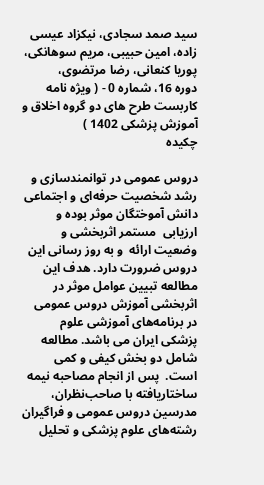سید صمد سجادی، نیکزاد عیسی زاده، امین حبیبی، مریم سوهانکی، پوریا کنعانی، رضا مرتضوی،
دوره 16، شماره 0 - ( ویژه نامه کاربست طرح های دو گروه اخلاق و آموزش پزشکی 1402 )
چکیده

دروس عمومی در توانمندسازی و رشد شخصیت حرفه‌ای و اجتماعی دانش آموختگان موثر بوده و ارزیابی  مستمر اثربخشی و وضعیت ارائه  و به روز رسانی این دروس ضرورت دارد. هدف این مطالعه تبیین عوامل موثر در اثربخشی آموزش دروس عمومی در برنامه‌های آموزشی علوم پزشکی ایران می باشد. مطالعه شامل دو بخش کیفی و کمی است.  پس از انجام مصاحبه نیمه ساختاریافته با صاحب‌نظران، مدرسین دروس عمومی و فراگیران رشته‌های علوم پزشکی و تحلیل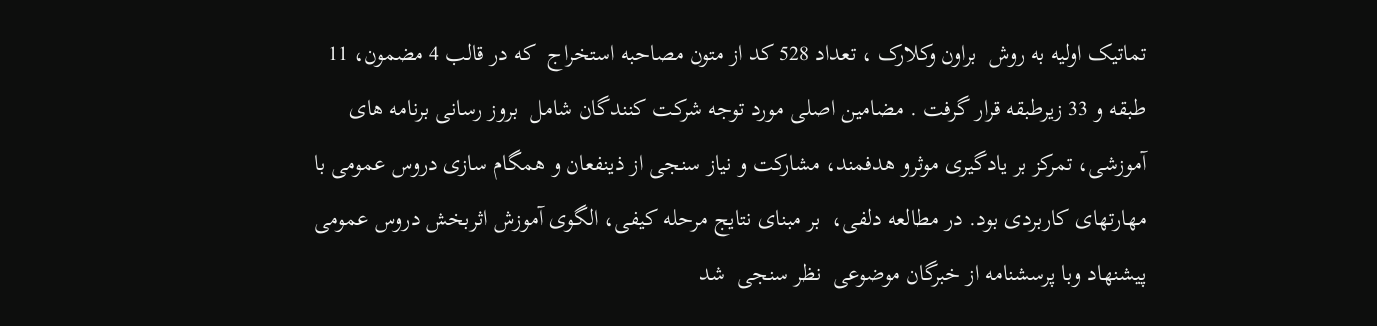تماتیک اولیه به روش  براون وکلارک ، تعداد 528 کد از متون مصاحبه استخراج  که در قالب 4 مضمون، 11 طبقه و 33 زیرطبقه قرار گرفت . مضامین اصلی مورد توجه شرکت کنندگان شامل  بروز رسانی برنامه های آموزشی، تمرکز بر یادگیری موثرو هدفمند، مشارکت و نیاز سنجی از ذینفعان و همگام سازی دروس عمومی با مهارتهای کاربردی بود. در مطالعه دلفی،  بر مبنای نتایج مرحله کیفی، الگوی آموزش اثربخش دروس عمومی پیشنهاد وبا پرسشنامه از خبرگان موضوعی  نظر سنجی  شد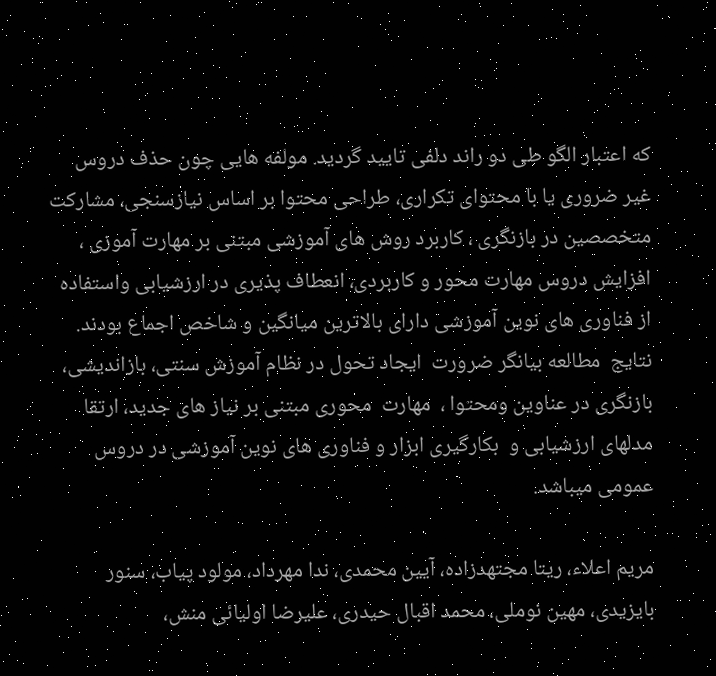که اعتبار الگو طی دو راند دلفی تایید گردید. مولفه هایی چون حذف دروس غیر ضروری یا با محتوای تکراری، طراحی محتوا بر اساس نیازسنجی، مشارکت متخصصین در بازنگری ، کاربرد روش های آموزشی مبتنی بر مهارت آموزی ، افزایش دروس مهارت محور و کاربردی، انعطاف پذیری در ارزشیابی واستفاده  از فناوری های نوین آموزشی دارای بالاترین میانگین و شاخص اجماع بودند. نتایج  مطالعه بیانگر ضرورت  ایجاد تحول در نظام آموزش سنتی، بازاندیشی، بازنگری در عناوین ومحتوا ،  مهارت  محوری مبتنی بر نیاز های جدید، ارتقا مدلهای ارزشیابی و  بکارگیری ابزار و فناوری های نوین آموزشی در دروس عمومی میباشد.

مریم اعلاء، ریتا مجتهدزاده، آیین محمدی، ندا مهرداد، مولود پیاب، سنور بایزیدی، مهین نوملی، محمد اقبال حیدری، علیرضا اولیائی منش،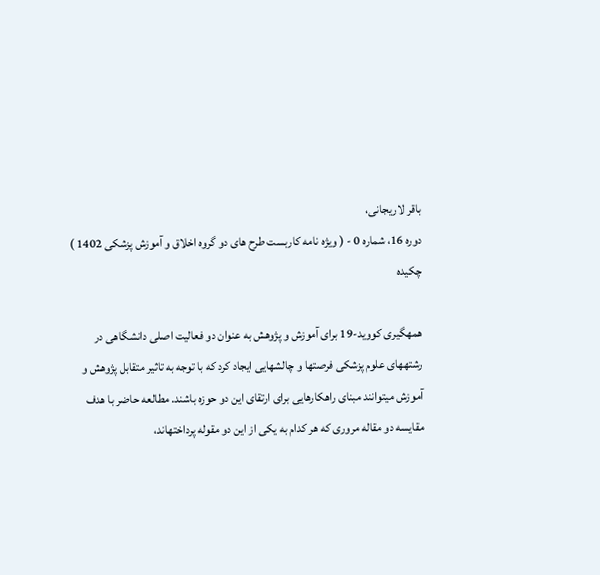باقر لاریجانی،
دوره 16، شماره 0 - ( ویژه نامه کاربست طرح های دو گروه اخلاق و آموزش پزشکی 1402 )
چکیده

همهگیری کووید-19 برای آموزش و پژوهش به عنوان دو فعالیت اصلی دانشگاهی در رشتههای علوم پزشکی فرصتها و چالشهایی ایجاد کرد که با توجه به تاثیر متقابل پژوهش و آموزش میتوانند مبنای راهکارهایی برای ارتقای این دو حوزه باشند. مطالعه حاضر با هدف مقایسه دو مقاله مروری که هر کدام به یکی از این دو مقوله پرداختهاند،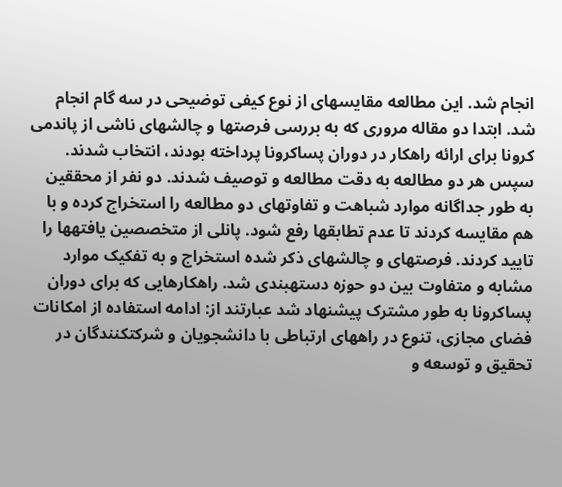انجام شد. این مطالعه مقایسهای از نوع کیفی توضیحی در سه گام انجام شد. ابتدا دو مقاله مروری که به بررسی فرصتها و چالشهای ناشی از پاندمی کرونا برای ارائه راهکار در دوران پساکرونا پرداخته بودند، انتخاب شدند. سپس هر دو مطالعه به دقت مطالعه و توصیف شدند. دو نفر از محققین به طور جداگانه موارد شباهت و تفاوتهای دو مطالعه را استخراج کرده و با هم مقایسه کردند تا عدم تطابقها رفع شود. پانلی از متخصصین یافتهها را تایید کردند. فرصتهای و چالشهای ذکر شده استخراج و به تفکیک موارد مشابه و متفاوت بین دو حوزه دستهبندی شد. راهکارهایی که برای دوران پساکرونا به طور مشترک پیشنهاد شد عبارتند از: ادامه استفاده از امکانات فضای مجازی، تنوع در راههای ارتباطی با دانشجویان و شرکتکنندگان در تحقیق و توسعه و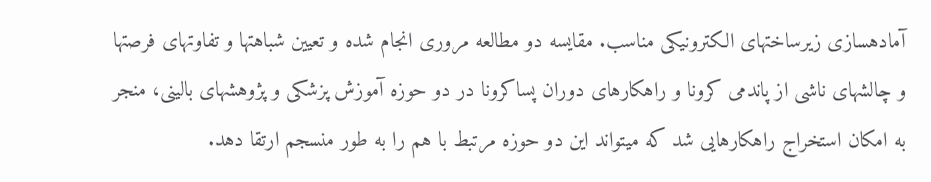آمادهسازی زیرساختهای الکترونیکی مناسب. مقایسه دو مطالعه مروری انجام شده و تعیین شباهتها و تفاوتهای فرصتها و چالشهای ناشی از پاندمی کرونا و راهکارهای دوران پساکرونا در دو حوزه آموزش پزشکی و پژوهشهای بالینی، منجر به امکان استخراج راهکارهایی شد که میتواند این دو حوزه مرتبط با هم را به طور منسجم ارتقا دهد.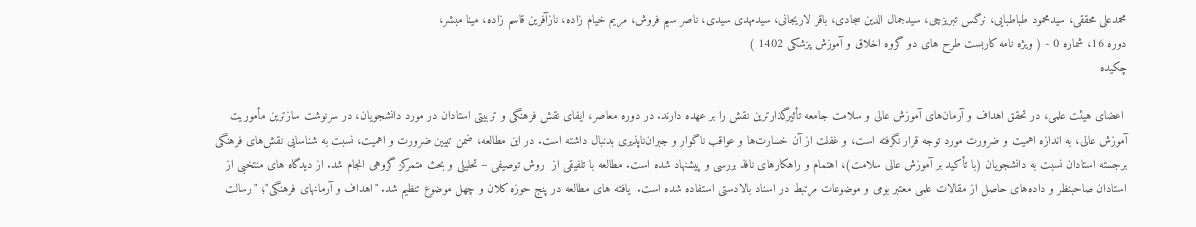محمدعلی محققی، سیدمحمود طباطبایی، نرگس تبریزچی، سیدجمال الدین سجادی، باقر لاریجانی، سیدمهدی سیدی، ناصر سیم فروش، مریم خیام زاده، نازآفرین قاسم زاده، مینا مبشر،
دوره 16، شماره 0 - ( ویژه نامه کاربست طرح های دو گروه اخلاق و آموزش پزشکی 1402 )
چکیده

 اعضای هیئت علمی، در تحقق اهداف و آرمان‌های آموزش عالی و سلامت جامعه تأثیرگذارترین نقش را بر عهده دارند. در دوره معاصر، ایفای نقش فرهنگی و تربیتی استادان در مورد دانشجویان، در سرنوشت سازترین مأموریت آموزش عالی، به اندازه اهمیت و ضرورت مورد توجه قرار نگرفته است، و غفلت از آن خسارت‌ها و عواقب ناگوار و جبران‌ناپذیری بدنبال داشته است. در این مطالعه، ضمن تبیین ضرورت و اهمیت، نسبت به شناسایی نقش‌های فرهنگی برجسته استادان نسبت به دانشجویان (با تأکید بر آموزش عالی سلامت)، اهتمام و راهکارهای نافذ بررسی و پیشنهاد شده است. مطالعه با تلفیقی از  روش توصیفی – تحلیلی و بحث متمرکز گروهی انجام شد. از دیدگاه های منتخبی از استادان صاحبنظر و داده‌های حاصل از مقالات علمی‌ معتبر بومی و موضوعات مرتبط در اسناد بالادستی استفاده شده است.  یافته های مطالعه در پنج حوزه کلان و چهل موضوع تنظیم شد. "اهداف و آرمانهای فرهنگی"؛ "رسالت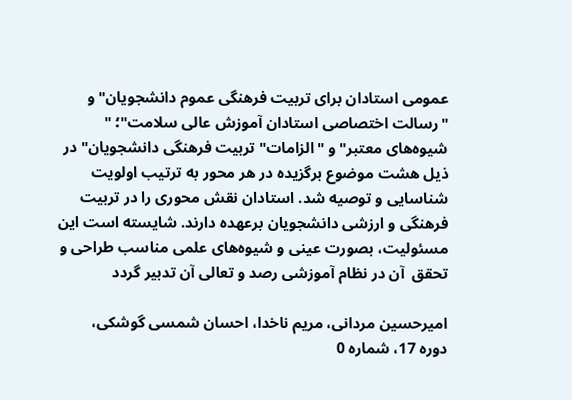عمومی استادان برای تربیت فرهنگی عموم دانشجویان" و "رسالت اختصاصی استادان آموزش عالی سلامت"؛ " شیوه‌های معتبر" و "الزامات" تربیت فرهنگی دانشجویان" در ذیل هشت موضوع برگزیده در هر محور به ترتیب اولویت شناسایی و توصیه شد. استادان نقش محوری را در تربیت فرهنگی و ارزشی دانشجویان برعهده دارند. شایسته است این مسئولیت، بصورت عینی و شیوه‌های علمی مناسب طراحی و تحقق  آن در نظام آموزشی رصد و تعالی آن تدبیر گردد

امیرحسین مردانی، مریم ناخدا، احسان شمسی گوشکی،
دوره 17، شماره 0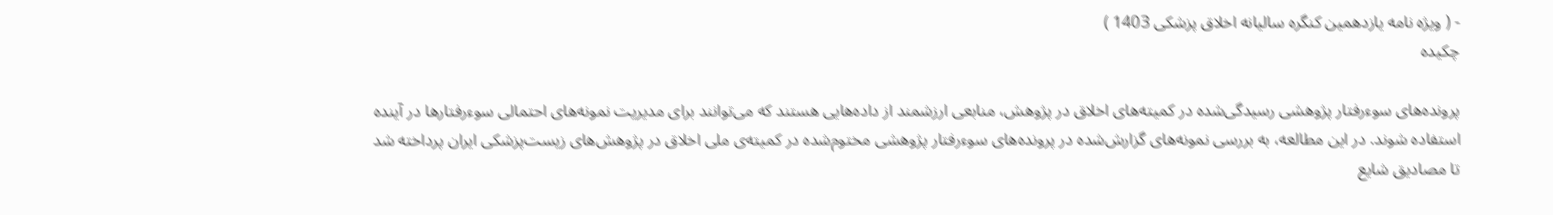- ( ویژه نامه یازدهمین کنگره سالیانه اخلاق پزشکی 1403 )
چکیده

پرونده‌های سوءرفتار پژوهشی رسیدگی‌شده در کمیته‌های اخلاق در پژوهش، منابعی ارزشمند از داده‌هایی هستند که می‌توانند برای مدیریت نمونه‌های احتمالی سوءرفتارها در آینده استفاده شوند. در این مطالعه، به بررسی نمونه‌های گزارش‌شده در پرونده‌های سوءرفتار پژوهشی مختوم‌شده در کمیته‌ی ملی اخلاق در پژوهش‌های زیست‌پزشکی ایران پرداخته شد تا مصادیق شایع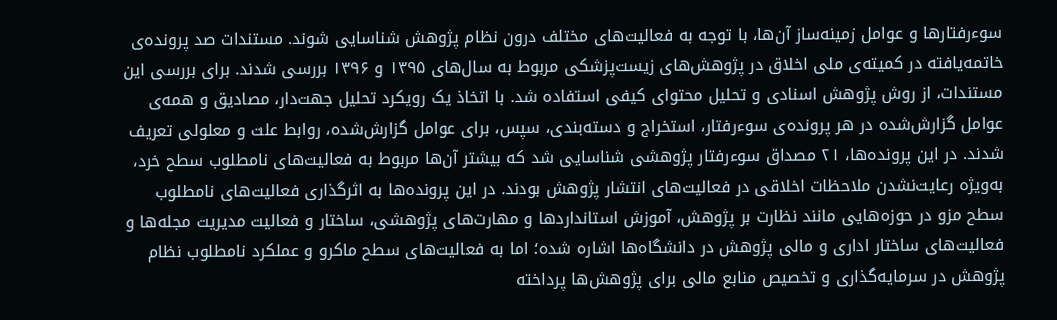سوءرفتارها و عوامل زمینه‌ساز آن‌ها، با توجه به فعالیت‌های مختلف درون نظام پژوهش شناسایی شوند. مستندات صد پرونده‌ی خاتمه‌یافته در کمیته‌ی ملی اخلاق در پژوهش‌های زیست‌پزشکی مربوط به سال‌های ۱۳۹۵ و ۱۳۹۶ بررسی شدند. برای بررسی این مستندات، از روش پژوهش اسنادی و تحلیل محتوای کیفی استفاده شد. با اتخاذ یک رویکرد تحلیل جهت‌دار، مصادیق و همه‌ی عوامل گزارش‌شده در هر پرونده‌ی سوءرفتار، استخراج و دسته‌بندی، سپس، برای عوامل گزارش‌شده، روابط علت و معلولی تعریف شدند. در این پرونده‌ها، ۲۱ مصداق سوءرفتار پژوهشی شناسایی شد که بیشتر آن‌ها مربوط به فعالیت‌های نامطلوب سطح خرد، به‌ویژه رعایت‌نشدن ملاحظات اخلاقی در فعالیت‌های انتشار پژوهش بودند. در این پرونده‌ها به اثرگذاری فعالیت‌های نامطلوب سطح مزو در حوزه‌هایی مانند نظارت بر پژوهش، آموزش استانداردها و مهارت‌های پژوهشی، ساختار و فعالیت مدیریت مجله‌ها و فعالیت‌های ساختار اداری و مالی پژوهش در دانشگاه‌ها اشاره شده‌؛ اما به فعالیت‌های سطح ماکرو و عملکرد نامطلوب نظام پژوهش در سرمایه‌گذاری و تخصیص منابع مالی برای پژوهش‌ها پرداخته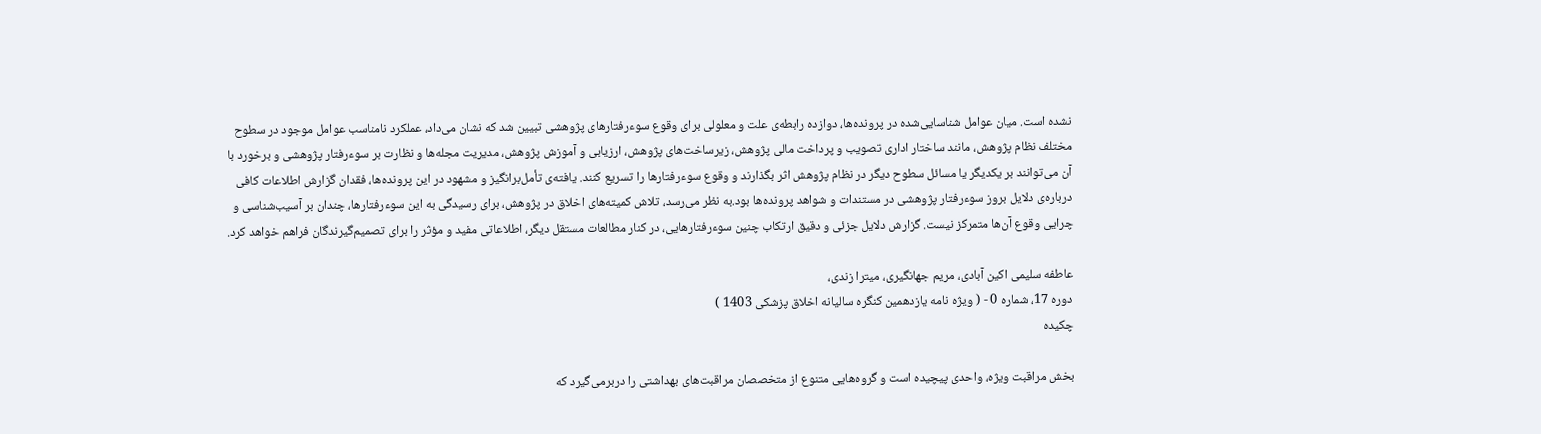نشده است. میان عوامل شناسایی‌شده در پرونده‌ها، دوازده رابطه‌ی علت و معلولی برای وقوع سوءرفتارهای پژوهشی تبیین شد که نشان می‌داد، عملکرد نامناسب عوامل موجود در سطوح مختلف نظام پژوهش، مانند ساختار اداری تصویب و پرداخت مالی پژوهش، زیرساخت‌های پژوهش، ارزیابی و آموزش پژوهش، مدیریت مجله‌ها و نظارت بر سوءرفتار پژوهشی و برخورد با آن می‌توانند بر یکدیگر یا مسائل سطوح دیگر در نظام پژوهش اثر بگذارند و وقوع سوءرفتارها را تسریع کنند. یافته‌ی تأمل‌برانگیز و مشهود در این پرونده‌ها، فقدان گزارش اطلاعات کافی درباره‌ی دلایل بروز سوءرفتار پژوهشی در مستندات و شواهد پرونده‌ها بود.به نظر می‌رسد، تلاش کمیته‌های اخلاق در پژوهش، برای رسیدگی به این سوءرفتارها، چندان بر آسیب‌شناسی و چرایی وقوع آن‌ها متمرکز نیست. گزارش دلایل جزئی و دقیق ارتکاب چنین سوءرفتارهایی، در کنار مطالعات مستقل دیگر، اطلاعاتی مفید و مؤثر را برای تصمیم‌گیرندگان فراهم خواهد کرد.

عاطفه سلیمی اکین آبادی، مریم جهانگیری، میترا زندی،
دوره 17، شماره 0 - ( ویژه نامه یازدهمین کنگره سالیانه اخلاق پزشکی 1403 )
چکیده

بخش مراقبت ویژه، واحدی پیچیده است و گروه‌هایی متنوع از متخصصان مراقبت‌های بهداشتی را دربرمی‌گیرد که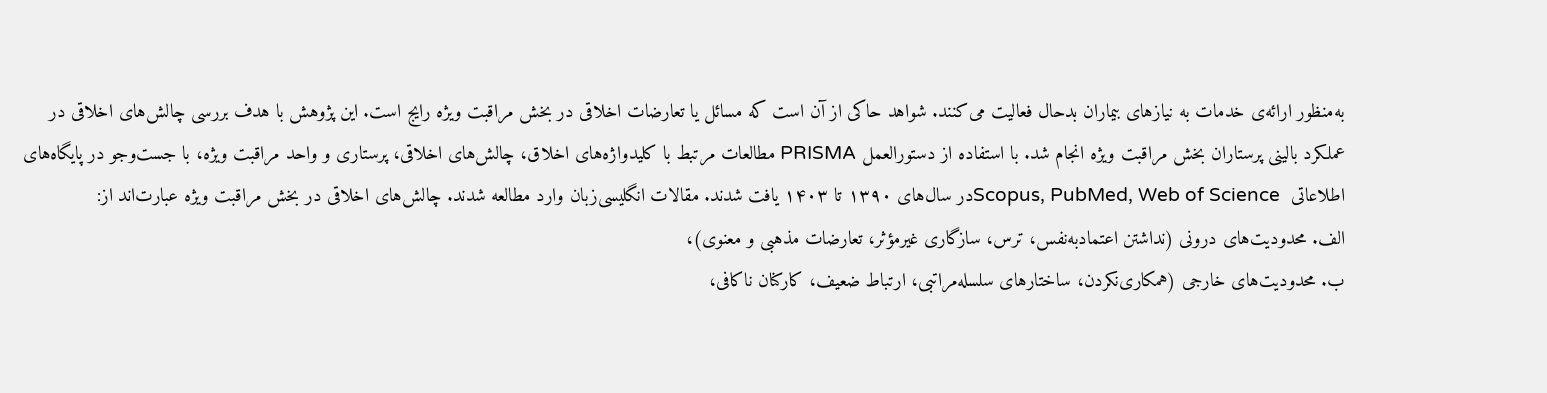به‌منظور ارائه‌ی خدمات به نیازهای بیماران بدحال فعالیت می‌کنند. شواهد حاکی از آن است که مسائل یا تعارضات اخلاقی در بخش مراقبت ویژه رایج است. این پژوهش با هدف بررسی چالش‌های اخلاقی در عملکرد بالینی پرستاران بخش مراقبت ویژه انجام شد. با استفاده از دستورالعمل PRISMA مطالعات مرتبط با کلیدواژه‌های اخلاق، چالش‌های اخلاقی، پرستاری و واحد مراقبت ویژه، با جست‌و‌جو در پایگاه‌های اطلاعاتی  Scopus, PubMed, Web of Scienceدر سال‌های ۱۳۹۰ تا ۱۴۰۳ یافت شدند. مقالات انگلیسی‌زبان وارد مطالعه شدند. چالش‌های اخلاقی در بخش مراقبت ویژه عبارت‌اند از:
الف. محدودیت‌های درونی (نداشتن اعتمادبه‌نفس، ترس، سازگاری غیرمؤثر، تعارضات مذهبی و معنوی)،
ب. محدودیت‌های خارجی (همکاری‌نکردن، ساختارهای سلسله‌مراتبی، ارتباط ضعیف، کارکنان ناکافی،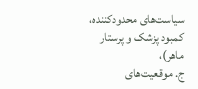سیاست‌های محدودکننده، کمبود پزشک و پرستار ماهر)،
ج. موقعیت‌های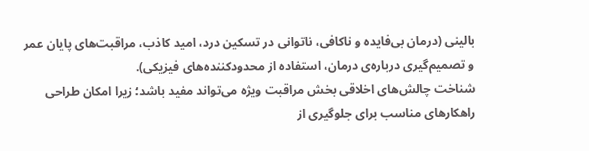بالینی (درمان بی‌فایده و ناکافی، ناتوانی در تسکین درد، امید کاذب، مراقبت‌های پایان عمر و تصمیم‌گیری درباره‌ی درمان، استفاده از محدودکننده‌های فیزیکی).
شناخت چالش‌های اخلاقی بخش مراقبت ویژه می‌تواند مفید باشد؛ زیرا امکان طراحی راهکارهای مناسب برای جلوگیری از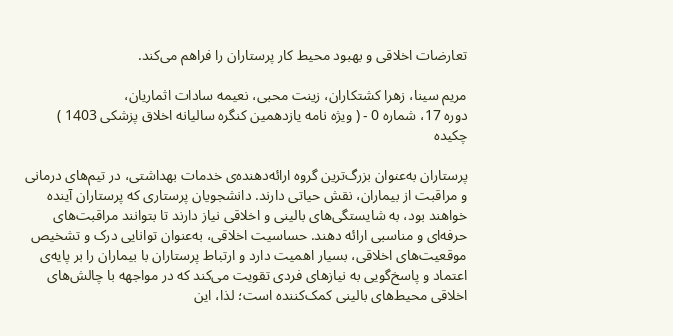تعارضات اخلاقی و بهبود محیط کار پرستاران را فراهم می‌کند.

مریم سینا، زهرا کشتکاران، زینت محبی، نعیمه سادات اثماریان،
دوره 17، شماره 0 - ( ویژه نامه یازدهمین کنگره سالیانه اخلاق پزشکی 1403 )
چکیده

پرستاران به‌عنوان بزرگ‌ترین گروه ارائه‌دهنده‌ی خدمات بهداشتی، در تیم‌های درمانی و مراقبت از بیماران، نقش حیاتی دارند. دانشجویان پرستاری که پرستاران آینده خواهند بود، به شایستگی‌های بالینی و اخلاقی نیاز دارند تا بتوانند مراقبت‌های حرفه‌ای و مناسبی ارائه دهند. حساسیت اخلاقی، به‌عنوان توانایی درک و تشخیص موقعیت‌های اخلاقی، بسیار اهمیت دارد و ارتباط پرستاران با بیماران را بر پایه‌ی اعتماد و پاسخ‌گویی به نیازهای فردی تقویت می‌کند که در مواجهه با چالش‌های اخلاقی محیط‌های بالینی کمک‌کننده است؛ لذا، این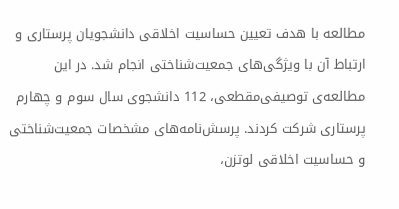مطالعه با هدف تعیین حساسیت اخلاقی دانشجویان پرستاری و ارتباط آن با ویژگی‌های جمعیت‌شناختی انجام شد. در این مطالعه‌ی توصیفی‌مقطعی، 112 دانشجوی سال سوم و چهارم پرستاری شرکت کردند. پرسش‌نامه‌های مشخصات جمعیت‌شناختی و حساسیت اخلاقی لوتزن،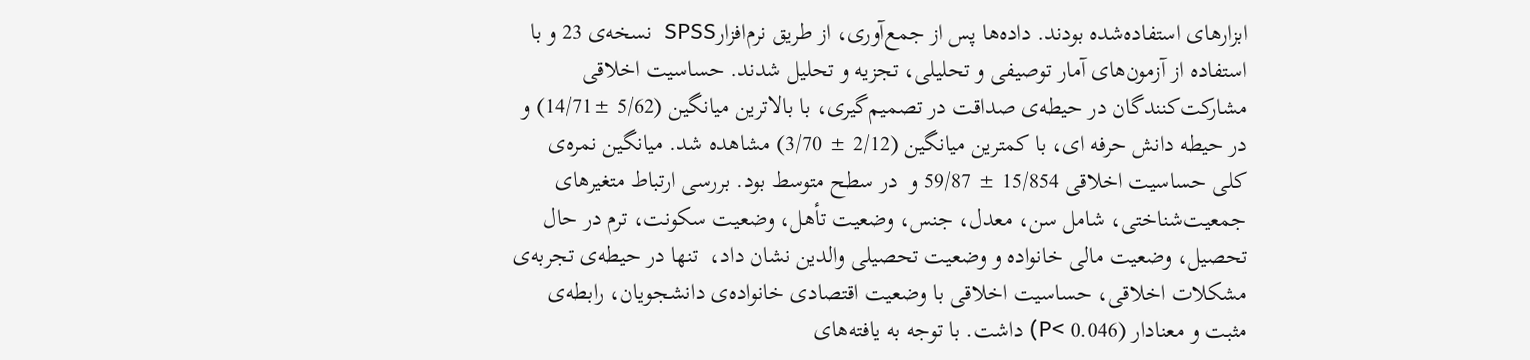ابزارهای استفاده‌شده بودند. داده‌ها پس از جمع‌آوری، از طریق نرم‌افزارSPSS  نسخه‌ی 23 و با استفاده از آزمون‌های آمار توصیفی و تحلیلی، تجزیه و تحلیل شدند. حساسیت اخلاقی مشارکت‌کنندگان در حیطه‌ی صداقت در تصمیم‌گیری، با بالاترین میانگین (5/62 ±14/71) و در حیطه دانش حرفه ای، با کمترین میانگین (2/12 ± 3/70) مشاهده شد. میانگین نمره‌ی کلی حساسیت اخلاقی 15/854 ± 59/87 و  در سطح متوسط بود. بررسی ارتباط متغیرهای جمعیت‌شناختی، شامل سن، معدل، جنس، وضعیت تأهل، وضعیت سکونت، ترم در حال تحصیل، وضعیت مالی خانواده و وضعیت تحصیلی والدین نشان داد،  تنها در حیطه‌ی تجربه‌ی مشکلات اخلاقی، حساسیت اخلاقی با وضعیت اقتصادی خانواده‌ی دانشجویان، رابطه‌ی مثبت و معنادار (0.046 >P) داشت. با توجه به یافته‌های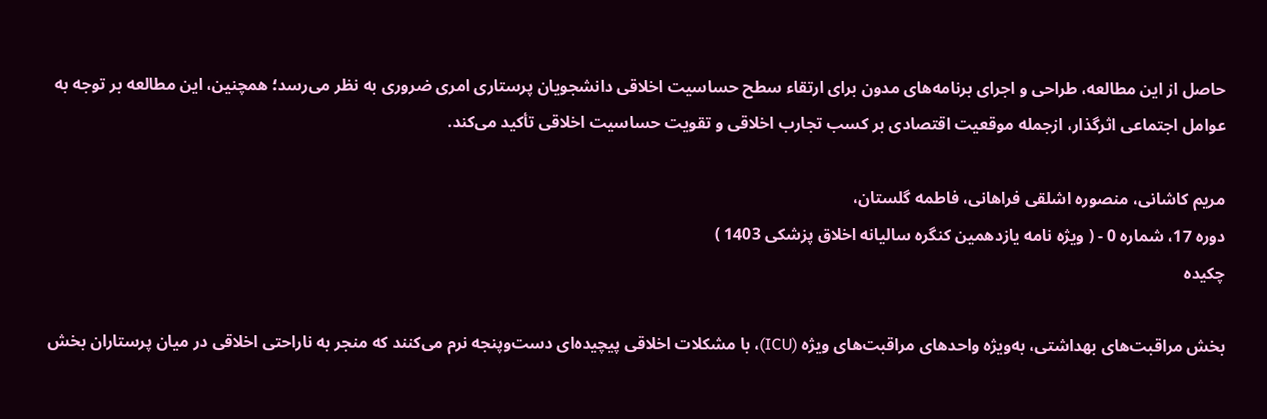حاصل از این مطالعه، طراحی و اجرای برنامه‌های مدون برای ارتقاء سطح حساسیت اخلاقی دانشجویان پرستاری امری ضروری به نظر می‌رسد؛ همچنین، این مطالعه بر توجه به عوامل اجتماعی اثرگذار، ازجمله موقعیت اقتصادی بر کسب تجارب اخلاقی و تقویت حساسیت اخلاقی تأکید می‌کند.

مریم کاشانی، منصوره اشلقی فراهانی، فاطمه گلستان،
دوره 17، شماره 0 - ( ویژه نامه یازدهمین کنگره سالیانه اخلاق پزشکی 1403 )
چکیده

بخش مراقبت‌های بهداشتی، به‌ویژه واحدهای مراقبت‌های ویژه (ICU)، با مشکلات اخلاقی پیچیده‌ای دست‌وپنجه نرم می‌کنند که منجر به ناراحتی اخلاقی در میان پرستاران بخش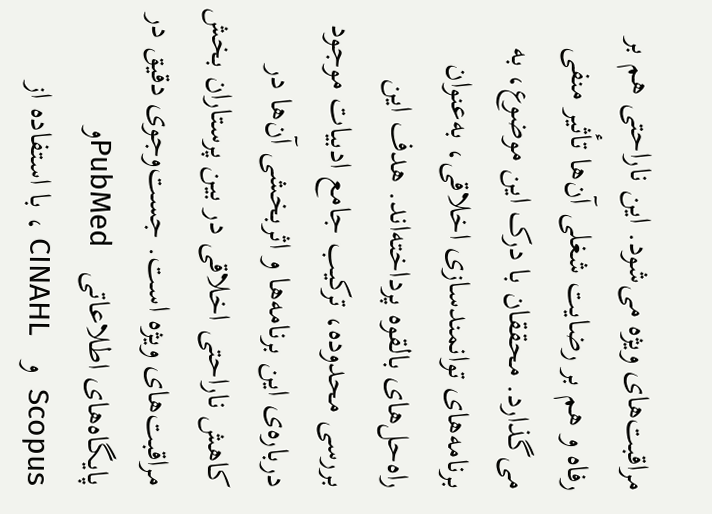مراقبت‌های ویژه می‌شود. این ناراحتی هم بر رفاه و هم بر رضایت شغلی آن‌ها تأثیر منفی می‌گذارد. محققان با درک این موضوع، به برنامه‌های توانمندسازی اخلاقی، به‌عنوان راه‌حل‌های بالقوه پرداخته‌اند. هدف این بررسی محدوده، ترکیب جامع ادبیات موجود درباره‌ی این برنامه‌ها و اثربخشی آن‌ها در کاهش ناراحتی اخلاقی در بین پرستاران بخش مراقبت‌های ویژه است. جست‌وجوی دقیق در پایگاه‌های اطلاعاتی   PubMedو    Scopus  و   CINAHL ، با استفاده از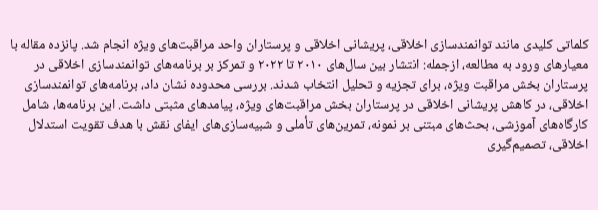کلماتی کلیدی مانند توانمندسازی اخلاقی، پریشانی اخلاقی و پرستاران واحد مراقبت‌های ویژه انجام شد. پانزده مقاله با معیارهای ورود به مطالعه، ازجمله: انتشار بین سال‌های ۲۰۱۰ تا ۲۰۲۲ و تمرکز بر برنامه‌های توانمندسازی اخلاقی در پرستاران بخش مراقبت ویژه، برای تجزیه و تحلیل انتخاب شدند. بررسی محدوده نشان داد، برنامه‌های توانمندسازی اخلاقی، در کاهش پریشانی اخلاقی در پرستاران بخش مراقبت‌های ویژه، پیامدهای مثبتی داشت. این برنامه‌ها، شامل کارگاه‌های آموزشی، بحث‌های مبتنی بر نمونه، تمرین‌های تأملی و شبیه‌سازی‌های ایفای نقش با هدف تقویت استدلال اخلاقی، تصمیم‌گیری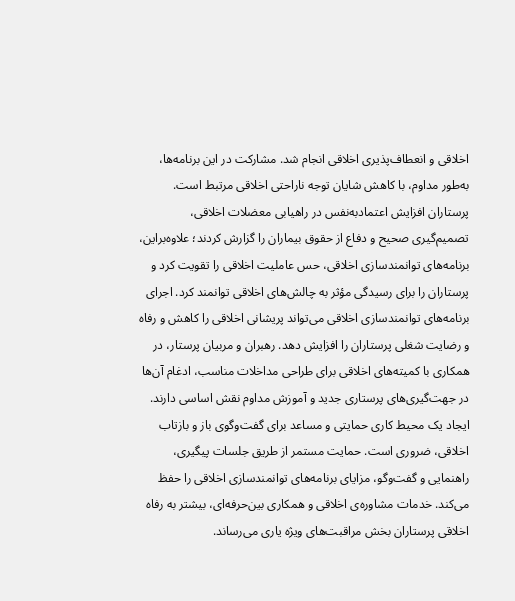اخلاقی و انعطاف‌پذیری اخلاقی انجام شد. مشارکت در این برنامه‌ها، به‌طور مداوم، با کاهش شایان توجه ناراحتی اخلاقی مرتبط است. پرستاران افزایش اعتمادبه‌نفس در راهیابی معضلات اخلاقی، تصمیم‌گیری صحیح و دفاع از حقوق بیماران را گزارش کردند؛ علاوه‌براین، برنامه‌های توانمندسازی اخلاقی، حس عاملیت اخلاقی را تقویت کرد و پرستاران را برای رسیدگی مؤثر به چالش‌های اخلاقی توانمند کرد. اجرای برنامه‌های توانمندسازی اخلاقی می‌تواند پریشانی اخلاقی را کاهش و رفاه و رضایت شغلی پرستاران را افزایش دهد. رهبران و مربیان پرستار، در همکاری با کمیته‌های اخلاقی برای طراحی مداخلات مناسب، ادغام آن‌ها در جهت‌گیری‌های پرستاری جدید و آموزش مداوم نقش اساسی دارند. ایجاد یک محیط کاری حمایتی و مساعد برای گفت‌وگوی باز و بازتاب اخلاقی، ضروری است. حمایت مستمر از طریق جلسات پیگیری، راهنمایی و گفت‌وگو، مزایای برنامه‌های توانمندسازی اخلاقی را حفظ می‌کند. خدمات مشاوره‌ی اخلاقی و همکاری بین‌حرفه‌ای، بیشتر به رفاه اخلاقی پرستاران بخش مراقبت‌های ویژه یاری می‌رساند.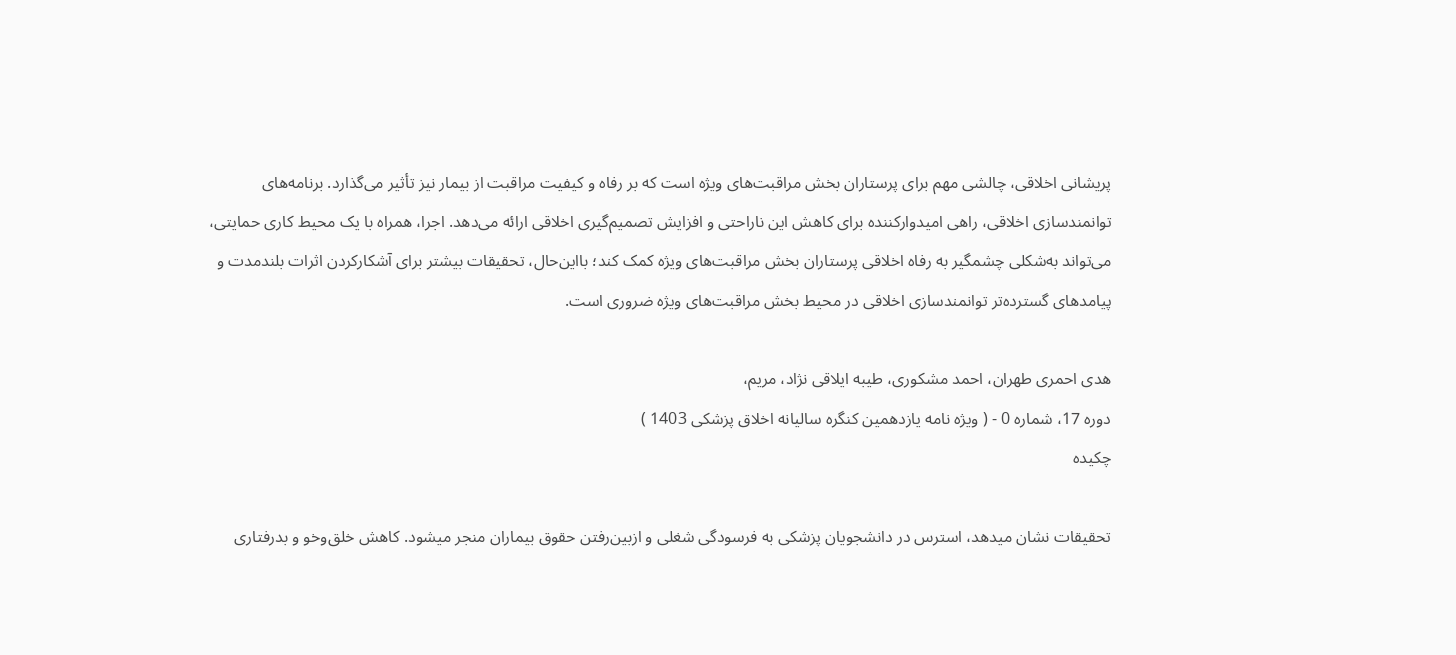پریشانی اخلاقی، چالشی مهم برای پرستاران بخش مراقبت‌های ویژه است که بر رفاه و کیفیت مراقبت از بیمار نیز تأثیر می‌گذارد. برنامه‌های توانمندسازی اخلاقی، راهی امیدوارکننده برای کاهش این ناراحتی و افزایش تصمیم‌گیری اخلاقی ارائه می‌دهد. اجرا، همراه با یک محیط کاری حمایتی، می‌تواند به‌شکلی چشمگیر به رفاه اخلاقی پرستاران بخش مراقبت‌های ویژه کمک کند؛ بااین‌حال، تحقیقات بیشتر برای آشکارکردن اثرات بلندمدت و پیامدهای گسترده‌تر توانمندسازی اخلاقی در محیط بخش مراقبت‌های ویژه ضروری است.

هدی احمری طهران، احمد مشکوری، طیبه ایلاقی نژاد، مریم،
دوره 17، شماره 0 - ( ویژه نامه یازدهمین کنگره سالیانه اخلاق پزشکی 1403 )
چکیده

تحقیقات نشان میدهد، استرس در دانشجویان پزشکی به فرسودگی شغلی و ازبین‌رفتن حقوق بیماران منجر میشود. کاهش خلق‌وخو و بدرفتاری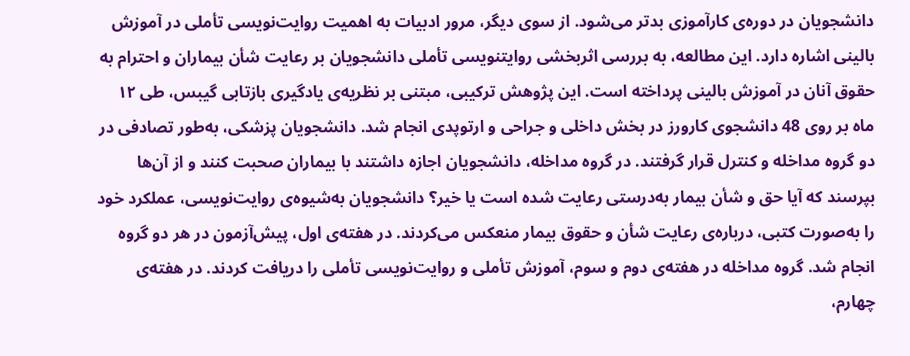دانشجویان در دوره‌ی کارآموزی بدتر می‌شود. از سوی دیگر، مرور ادبیات به اهمیت روایت‌نویسی تأملی در آموزش بالینی اشاره دارد. این مطالعه، به بررسی اثربخشی روایتنویسی تأملی دانشجویان بر رعایت شأن بیماران و احترام به حقوق آنان در آموزش بالینی پرداخته است. این پژوهش ترکیبی، مبتنی بر نظریه‌ی یادگیری بازتابی گیبس، طی ۱۲ ماه بر روی 48 دانشجوی کارورز در بخش داخلی و جراحی و ارتوپدی انجام شد. دانشجویان پزشکی، به‌طور تصادفی در دو گروه مداخله و کنترل قرار گرفتند. در گروه مداخله، دانشجویان اجازه داشتند با بیماران صحبت کنند و از آن‌ها بپرسند که آیا حق و شأن بیمار به‌درستی رعایت شده است یا خیر؟ دانشجویان به‌شیوه‌ی روایت‌نویسی، عملکرد خود را به‌صورت کتبی، درباره‌ی رعایت شأن و حقوق بیمار منعکس می‌کردند. در هفته‌ی اول، پیش‌آزمون در هر دو گروه انجام شد. گروه مداخله در هفته‌ی دوم و سوم، آموزش تأملی و روایت‌نویسی تأملی را دریافت کردند. در هفته‌ی چهارم،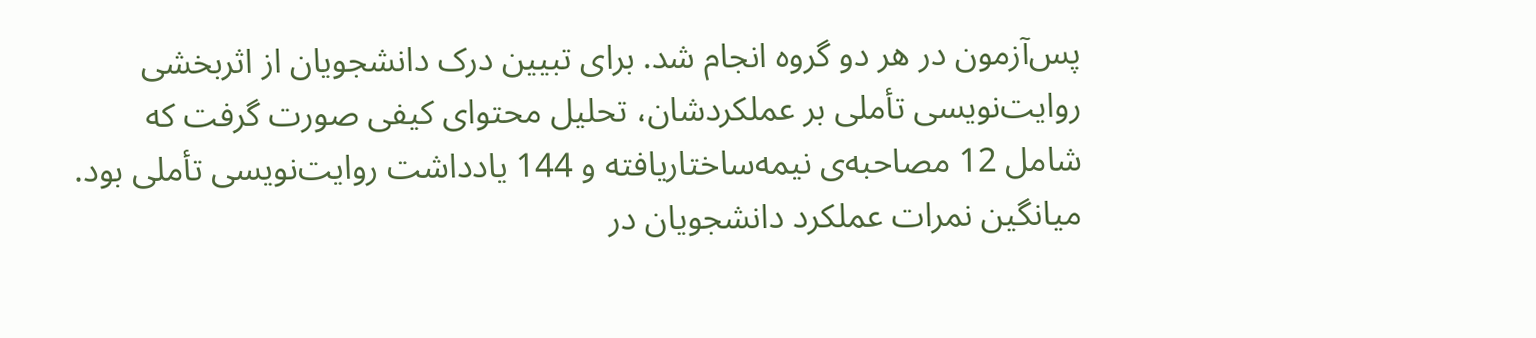پس‌آزمون در هر دو گروه انجام شد. برای تبیین درک دانشجویان از اثربخشی روایت‌نویسی تأملی بر عملکردشان، تحلیل محتوای کیفی صورت گرفت که شامل 12 مصاحبه‌ی نیمه‌ساختاریافته و 144 یادداشت روایت‌نویسی تأملی بود. میانگین نمرات عملکرد دانشجویان در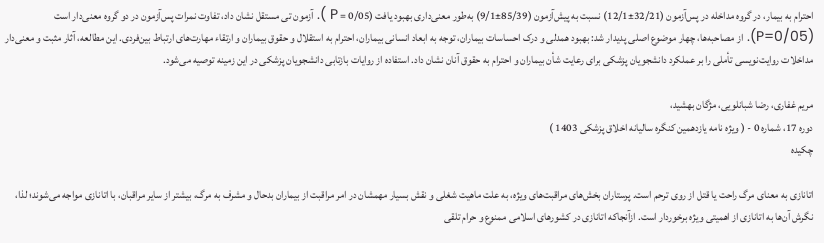احترام به بیمار، در گروه مداخله در پس‌آزمون (32/21±12/1) نسبت به پیش‌آزمون (85/39±9/1) به‌طور معنی‌داری بهبود یافت (0/05 = P ). آزمون تی مستقل نشان داد، تفاوت نمرات پس‌آزمون در دو گروه معنی‌دار است (0/05=P). از مصاحبه‌ها، چهار موضوع اصلی پدیدار شد: بهبود همدلی و درک احساسات بیماران، توجه به ابعاد انسانی بیماران، احترام به استقلال و حقوق بیماران و ارتقاء مهارت‌های ارتباط بین‌فردی. این مطالعه، آثار مثبت و معنی‌دار مداخلات روایت‌نویسی تأملی را بر عملکرد دانشجویان پزشکی برای رعایت شأن بیماران و احترام به حقوق آنان نشان داد. استفاده از روایات بازتابی دانشجویان پزشکی در این زمینه توصیه می‌شود.

مریم غفاری، رضا شبانلویی، مژگان بهشید،
دوره 17، شماره 0 - ( ویژه نامه یازدهمین کنگره سالیانه اخلاق پزشکی 1403 )
چکیده

اتانازی به معنای مرگ راحت یا قتل از روی ترحم است. پرستاران بخش‌های مراقبت‌های ویژه، به علت ماهیت شغلی و نقش بسیار مهمشان در امر مراقبت از بیماران بدحال و مشرف به مرگ، بیشتر از سایر مراقبان، با اتانازی مواجه می‌شوند؛ لذا، نگرش آن‌ها به اتانازی از اهمیتی ویژه‌ برخوردار است. ازآنجاکه اتانازی در کشورهای اسلامی ممنوع و حرام تلقی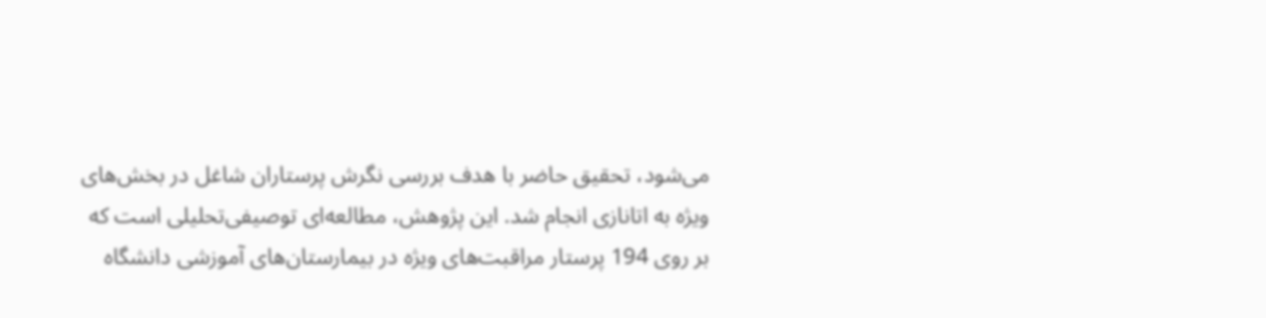می‌شود، تحقیق حاضر با هدف بررسی نگرش پرستاران شاغل در بخش‌های ویژه به اتانازی انجام شد. این پژوهش، مطالعه‌ای توصیفی‌تحلیلی است که بر روی 194 پرستار مراقبت‌های ویژه در بیمارستان‌های آموزشی دانشگاه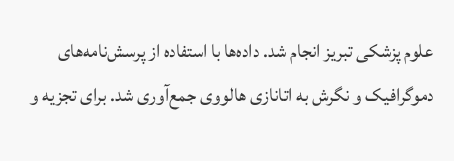علوم پزشکی تبریز انجام شد. داده‌ها با استفاده از پرسش‌نامه‌های دموگرافیک و نگرش به اتانازی هالووی جمع‌آوری شد. برای تجزیه و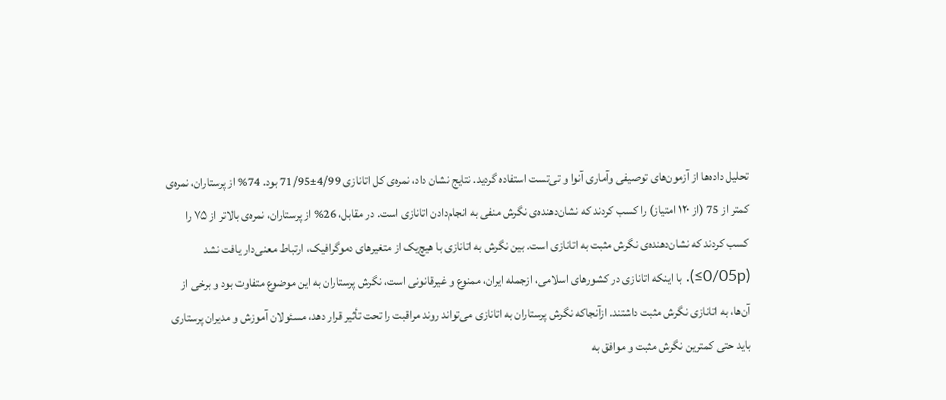تحلیل داده‌ها از آزمون‌های توصیفی وآماری آنوا و تی‌تست استفاده گردید. نتایج نشان داد، نمره‌ی کل اتانازی 4/99±71/95 بود. 74% از پرستاران، نمره‌ی کمتر از 75 (از ۱۲۰ امتیاز) را کسب کردند که نشان‌دهنده‌ی نگرش منفی به انجام‌دادن اتانازی است. در مقابل، 26% از پرستاران، نمره‌ی بالاتر از ۷۵ را کسب کردند که نشان‌دهنده‌ی نگرش مثبت به اتانازی است. بین نگرش به اتانازی با هیچ‌یک از متغیرهای دموگرافیک، ارتباط معنی‌دار یافت نشد (0/05p≥). با اینکه اتانازی در کشورهای اسلامی، ازجمله ایران، ممنوع و غیرقانونی است، نگرش پرستاران به این موضوع متفاوت بود و برخی از آن‌ها، به اتانازی نگرش مثبت داشتند. ازآنجاکه نگرش پرستاران به اتانازی می‌تواند روند مراقبت را تحت تأثیر قرار دهد، مسئولان آموزش و مدیران پرستاری باید حتی کمترین نگرش مثبت و موافق به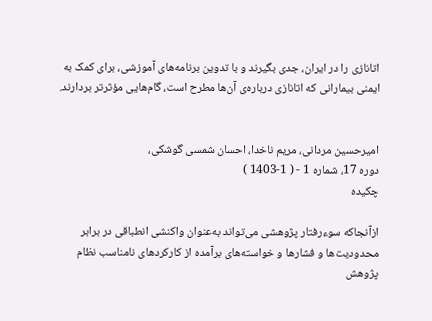اتانازی را در ایران، جدی بگیرند و با تدوین برنامه‌های آموزشی، برای کمک به ایمنی بیمارانی که اتانازی درباره‌ی آن‌ها مطرح است، گام‌هایی مؤثرتر بردارند.


امیرحسین مردانی، مریم ناخدا، احسان شمسی گوشکی،
دوره 17، شماره 1 - ( 1-1403 )
چکیده

ازآنجاکه سوءرفتار پژوهشی می‌تواند به‌عنوان واکنشی انطباقی در برابر محدودیت‌‌ها و فشارها و خواسته‌های برآمده از کارکردهای نامناسب نظام پژوهش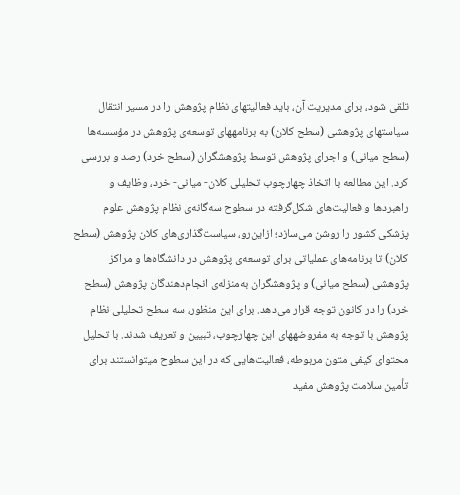تلقی شود، برای مدیریت آن، باید فعالیتهای نظام پژوهش را در مسیر انتقال سیاستهای پژوهشی (سطح کلان) به برنامههای توسعه‌ی پژوهش در مؤسسه‌ها (سطح میانی) و اجرای پژوهش توسط پژوهشگران (سطح خرد) رصد و بررسی کرد. این مطالعه با اتخاذ چهارچوب تحلیلی کلان- میانی- خرد، وظایف و راهبردها و فعالیت‌های شکل‌گرفته در سطوح سه‌گانه‌ی نظام پژوهش علوم پزشکی کشور را روشن می‌سازد؛ ازاین‌رو، سیاست‌گذاری‌های کلان پژوهش (سطح کلان) تا برنامه‌های عملیاتی برای توسعه‌ی پژوهش در دانشگاه‌ها و مراکز پژوهشی (سطح میانی) و پژوهشگران به‌منزله‌ی انجام‌دهندگان پژوهش (سطح خرد) را در کانون توجه قرار می‌دهد. برای این منظور، سه سطح تحلیلی نظام پژوهش با توجه به مفروضههای این چهارچوب، تبیین و تعریف شدند. با تحلیل محتوای کیفی متون مربوطه، فعالیت‌هایی که در این سطوح میتوانستند برای تأمین سلامت پژوهش مفید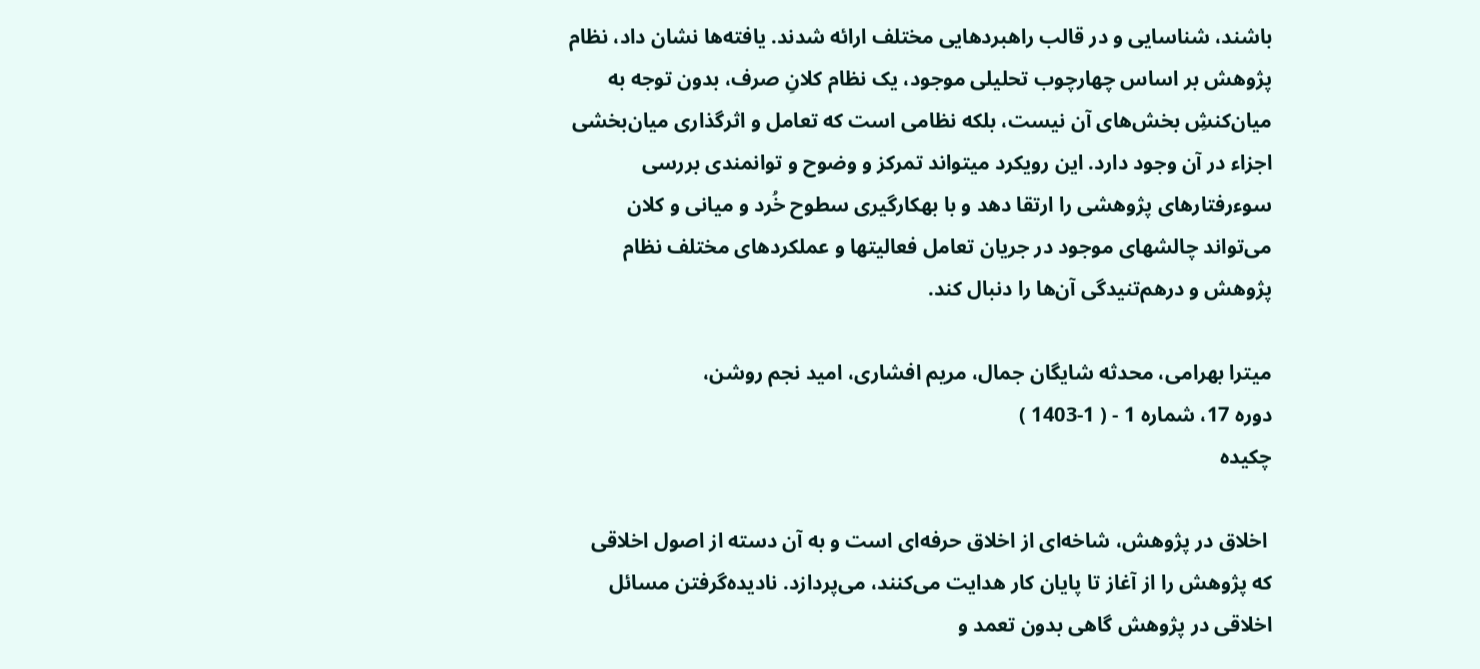باشند، شناسایی و در قالب راهبردهایی مختلف ارائه شدند. یافته‌ها نشان داد، نظام پژوهش بر اساس چهارچوب تحلیلی موجود، یک نظام کلانِ صرف، بدون توجه به میان‌کنشِ بخش‌های آن نیست، بلکه نظامی است که تعامل و اثرگذاری میان‌بخشی اجزاء در آن وجود دارد. این رویکرد میتواند تمرکز و وضوح و توانمندی بررسی سوءرفتارهای پژوهشی را ارتقا دهد و با بهکارگیری سطوح خُرد و میانی و کلان می‌تواند چالشهای موجود در جریان تعامل فعالیتها و عملکردهای مختلف نظام پژوهش و درهم‌تنیدگی آن‌ها را دنبال کند.

میترا بهرامی، محدثه شایگان جمال، مریم افشاری، امید نجم روشن،
دوره 17، شماره 1 - ( 1-1403 )
چکیده

 اخلاق در پژوهش، شاخه‌ای از اخلاق حرفه‌ای است و به آن دسته از اصول اخلاقی که پژوهش را از آغاز تا پایان کار هدایت می‌کنند، می‌پردازد. نادیده‌گرفتن مسائل اخلاقی در پژوهش گاهی بدون تعمد و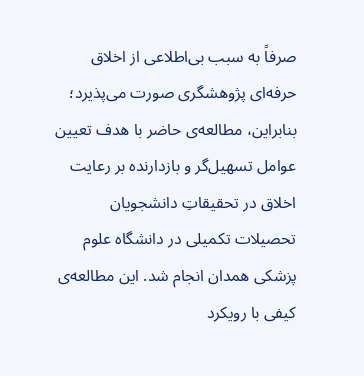صرفاً به سبب بی‌اطلاعی از اخلاق حرفه‌ای پژوهشگری صورت می‌پذیرد؛ بنابراین، مطالعه‌ی حاضر با هدف تعیین عوامل تسهیل‌گر و بازدارنده بر رعایت اخلاق در تحقیقاتِ دانشجویان تحصیلات تکمیلی در دانشگاه علوم پزشکی همدان انجام شد. این مطالعه‌ی کیفی با رویکرد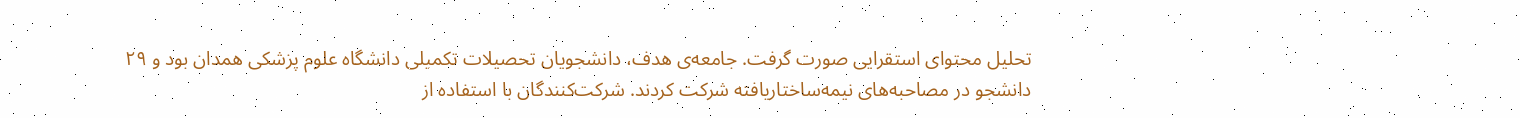تحلیل محتوای استقرایی صورت گرفت. جامعه‌ی هدف، دانشجویان تحصیلات تکمیلی دانشگاه علوم پزشکی همدان بود و ۲۹ دانشجو در مصاحبه‌های نیمه‌ساختاریافته شرکت کردند. شرکت‌کنندگان با استفاده از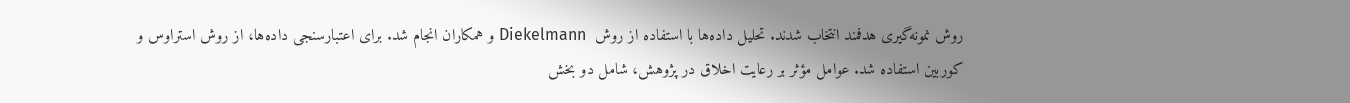روش نمونه‌گیری هدفمند انتخاب شدند. تحلیل داده‌ها با استفاده از روش  Diekelmann و همکاران انجام شد. برای اعتبارسنجی داده‌ها، از روش استراوس و کوربین استفاده شد. عوامل مؤثر بر رعایت اخلاق در پژوهش، شامل دو بخش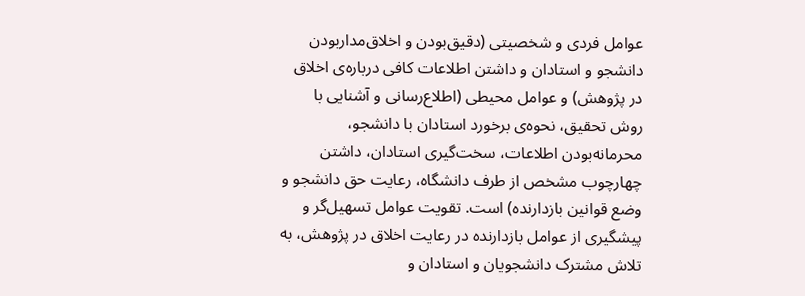عوامل فردی و شخصیتی (دقیق‌بودن و اخلاق‌مداربودن دانشجو و استادان و داشتن اطلاعات کافی درباره‌ی اخلاق در پژوهش) و عوامل محیطی (اطلاع‌رسانی و آشنایی با روش تحقیق، نحوه‌ی برخورد استادان با دانشجو، محرمانه‌بودن اطلاعات، سخت‌گیری استادان، داشتن چهارچوب مشخص از طرف دانشگاه، رعایت حق دانشجو و وضع قوانین بازدارنده) است. تقویت عوامل تسهیل‌گر و پیشگیری از عوامل بازدارنده در رعایت اخلاق در پژوهش، به تلاش مشترک دانشجویان و استادان و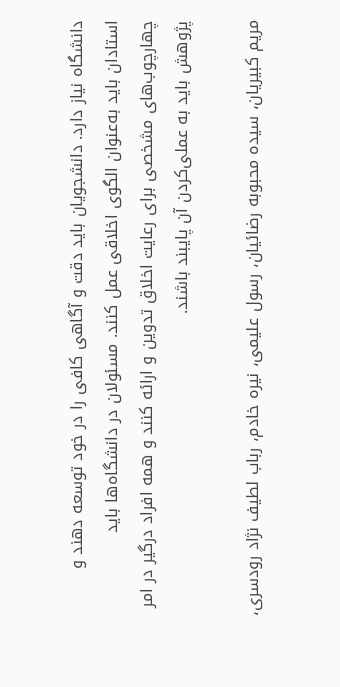دانشگاه نیاز دارد. دانشجویان باید دقت و آگاهی کافی را در خود توسعه دهند و استادان باید به‌عنوان الگوی اخلاقی عمل کنند. مسئولان در دانشگاه‌ها باید چهارچوب‌های مشخصی برای رعایت اخلاق تدوین و ارائه کنند و همه افراد درگیر در امر پژوهش باید به عملی‌کردن آن پایبند باشند.

مریم کبیریان، سیده محبوبه رضائیان، رسول علیمی، نیره خادم، رباب لطیف نژاد رودسری،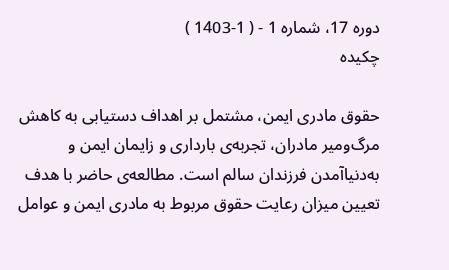دوره 17، شماره 1 - ( 1-1403 )
چکیده

حقوق مادری ایمن، مشتمل بر اهداف دستیابی به کاهش مرگ‌ومیر مادران، تجربه‌ی بارداری و زایمان ایمن و به‌دنیاآمدن فرزندان سالم است. مطالعه‌ی حاضر با هدف تعیین میزان رعایت حقوق مربوط به مادری ایمن و عوامل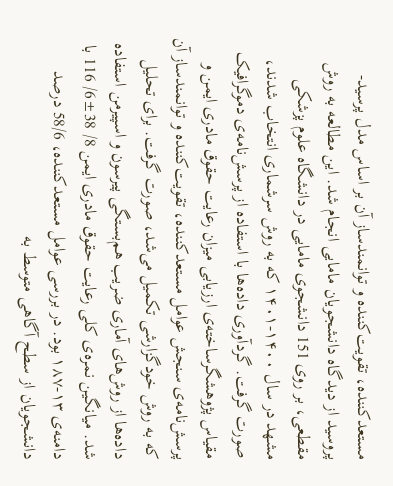مستعدکننده، تقویت‌کننده و توانمندساز آن بر اساس مدل پرسید-پروسید از دیدگاه دانشجویان مامایی انجام شد. این مطالعه به روش مقطعی، بر روی 151 دانشجوی مامایی در دانشگاه علوم پزشکی مشهد در سال ۱۴۰۰-۱۴۰۱ که به روش سرشماری انتخاب شدند، صورت گرفت. گردآوری داده‌ها با استفاده از پرسش‌نامه‌ی دموگرافیک مقیاس پژوهشگرساخته‌ی ارزیابی میزان رعایت حقوق مادری ایمن و پرسش‌نامه‌ی سنجش عوامل مستعدکننده، تقویت‌کننده و توانمندساز آن که به روش خودگزارشی تکمیل می‌شد، صورت گرفت. برای تحلیل داده‌ها از روش‌های آماری ضریب هم‌بستگی پیرسون و اسپیرمن استفاده شد. میانگین نمره‌ی کلی رعایت حقوق مادری ایمن 8/ 38±6/ 116 با دامنه‌ی ۱۳-۱۸۷ بود. در بررسی عوامل مستعدکننده، 58/6 درصد دانشجویان از سطح آگاهی متوسط به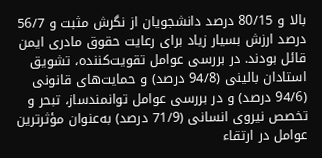بالا و 80/15 درصد دانشجویان از نگرش مثبت و 56/7 درصد ارزش‌ بسیار زیاد برای رعایت حقوق مادری ایمن قائل بودند. در بررسی عوامل تقویت‌کننده‌، تشویق استادان بالینی (94/8 درصد) و حمایت‌های قانونی (94/6 درصد) و در بررسی عوامل توانمندساز، تبحر و تخصص نیروی انسانی (71/9 درصد) به‌عنوان مؤثرترین عوامل در ارتقاء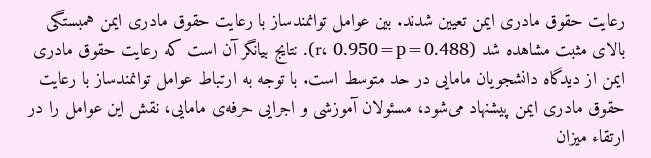رعایت حقوق مادری ایمن تعیین شدند. بین عوامل توانمندساز با رعایت حقوق مادری ایمن همبستگی بالای مثبت مشاهده شد (0.488=r، 0.950=p). نتایج بیانگر آن است که رعایت حقوق مادری ایمن از دیدگاه دانشجویان مامایی در حد متوسط است. با توجه به ارتباط عوامل توانمندساز با رعایت حقوق مادری ایمن پیشنهاد می‌شود، مسئولان آموزشی و اجرایی حرفه‌ی مامایی، نقش این عوامل را در ارتقاء میزان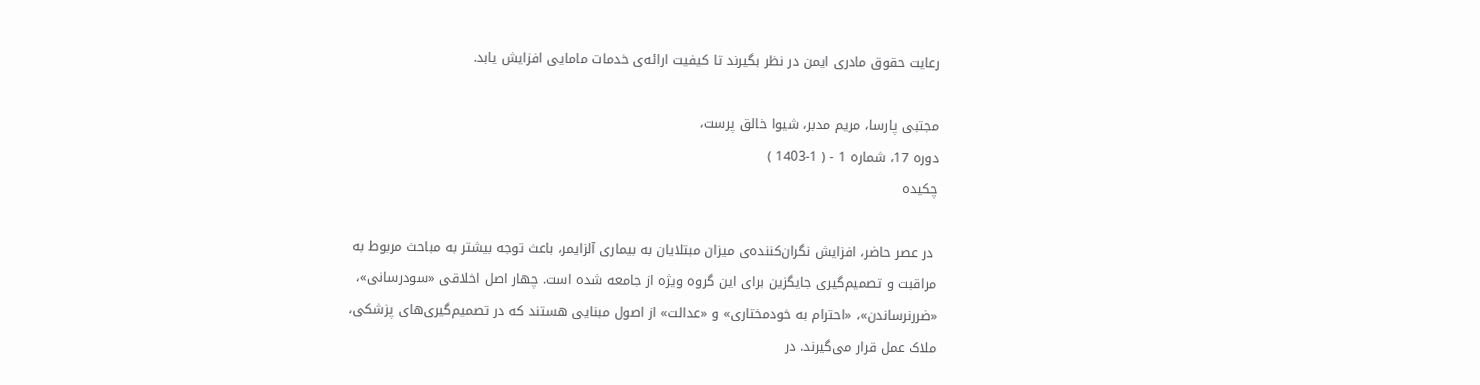رعایت حقوق مادری ایمن در نظر بگیرند تا کیفیت ارائه‌ی خدمات مامایی افزایش یابد.

مجتبی پارسا، مریم مدبر، شیوا خالق پرست،
دوره 17، شماره 1 - ( 1-1403 )
چکیده

 در عصر حاضر، افزایش نگران‌کننده‌ی میزان مبتلایان به بیماری آلزایمر، باعث توجه بیشتر به مباحث مربوط به مراقبت و تصمیم‌گیری جایگزین برای این گروه ویژه از جامعه شده است. چهار اصل اخلاقی «سودرسانی»، «ضررنرساندن»، «احترام به خودمختاری» و «عدالت» از اصول مبنایی هستند که در تصمیم‌گیری‌های پزشکی، ملاک عمل قرار می‌گیرند. در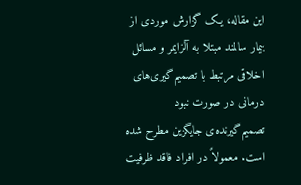این مقاله، یـک گزارش موردی از بیمار سالمند مبتلا به آلزایمر و مسائل اخلاقی مرتبط با تصمیم‌گیری‌های درمانی در صورت نبود تصمیم‌گیرنده‌ی جایگزین مطرح شده است. معمولاً در افراد فاقد ظرفیت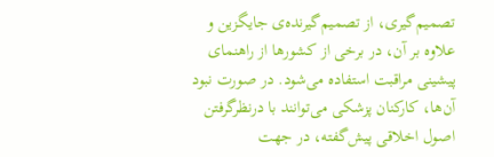تصمیم‌گیری، از تصمیم‌گیرنده‌ی جایگزین و علاوه ‌بر آن، در برخی از کشورها از راهنمای پیشینی مراقبت استفاده می‌شود. در صورت نبود آن‌ها، کارکنان پزشکی می‌توانند با درنظرگرفتن اصول اخلاقی پیش‌گفته، در جهت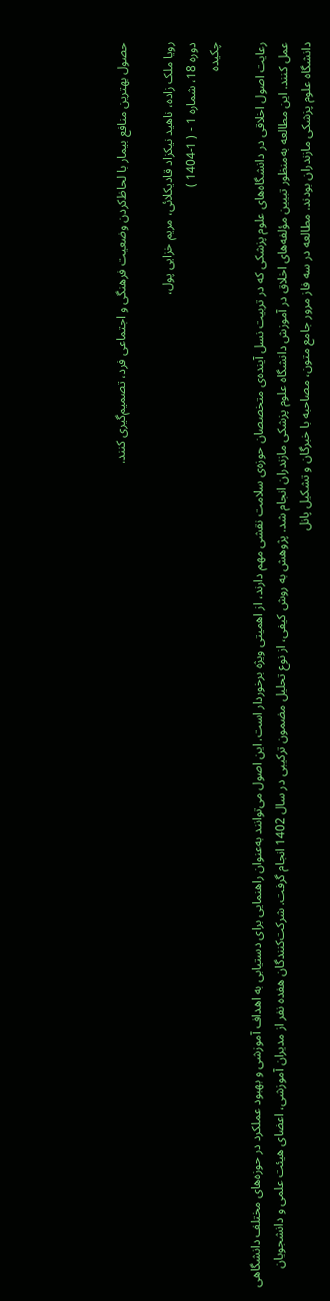حصول بهترین منافع بیمار با لحاظ‌کردن وضعیت فرهنگی و اجتماعی فرد، تصمیم‌گیری کنند.

رویا ملک زاده، ناهید نیکزاد قادیکلائی، مریم خزایی پول،
دوره 18، شماره 1 - ( 1-1404 )
چکیده

رعایت اصول اخلاقی در دانشگاه‌های علوم پزشکی که در تربیت نسل آینده‌ی متخصصان حوزه‌ی سلامت نقشی مهم دارند، از اهمیتی ویژه‌ برخوردار است. این اصول می‌توانند به‌عنوان راهنمایی برای دستیابی به اهداف آموزشی و بهبود عملکرد در حوزه‌های مختلف دانشگاهی عمل کنند. این مطالعه به‌منظور تبیین مؤلفه‌های اخلاق در آموزش دانشگاه علوم پزشکی مازندران انجام شد. پژوهش به روش کیفی، از نوع تحلیل مضمون ترکیبی در سال 1402 انجام گرفت. شرکت‌کنندگان هفده نفر از مدیران آموزشی، اعضای هیئت علمی و دانشجویان دانشگاه علوم پزشکی مازندران بودند. مطالعه در سه فاز مرور جامع متون، مصاحبه با خبرگان و تشکیل پانل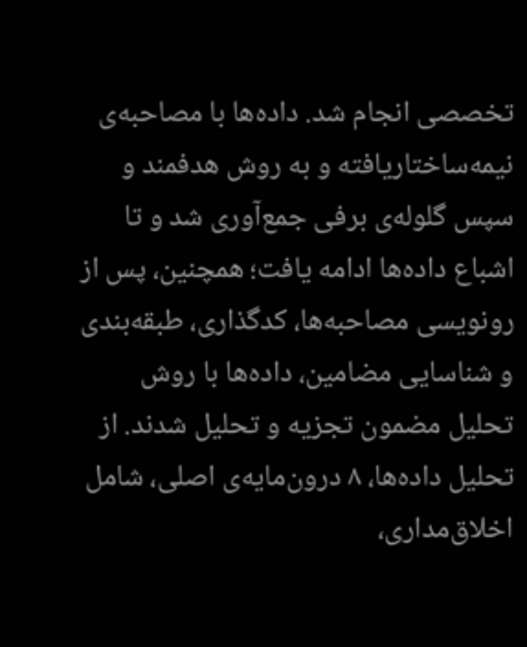تخصصی انجام شد. داده‌ها با مصاحبه‌ی نیمه‌ساختاریافته‌ و به روش هدفمند و سپس گلوله‌ی برفی جمع‌آوری شد و تا اشباع داده‌ها ادامه یافت؛ همچنین، پس از رونویسی مصاحبه‌ها، کدگذاری، طبقه‌بندی و شناسایی مضامین، داده‌ها با روش تحلیل مضمون تجزیه‌ و تحلیل شدند. از تحلیل داده‌ها، ۸ درون‌مایه‌ی اصلی، شامل اخلاق‌مداری،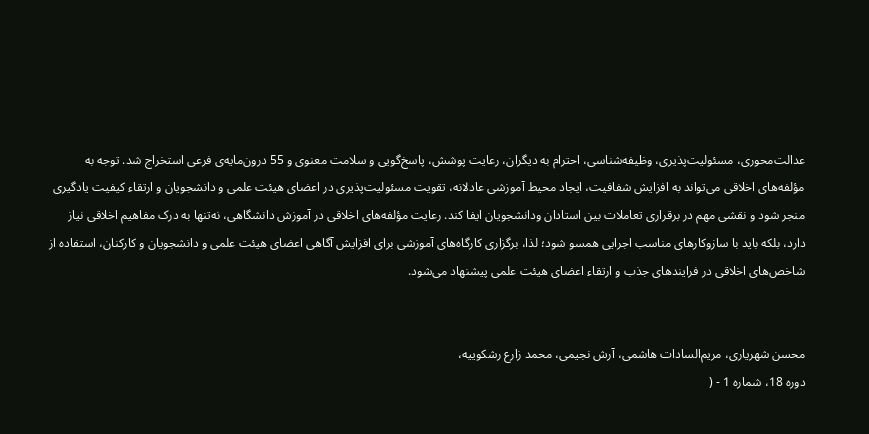عدالت‌محوری، مسئولیت‌پذیری، وظیفه‌شناسی، احترام به دیگران، رعایت پوشش، پاسخ‌گویی و سلامت معنوی و 55 درون‌مایه‌ی فرعی استخراج شد. توجه به مؤلفه‌های اخلاقی می‌تواند به افزایش شفافیت، ایجاد محیط آموزشی عادلانه، تقویت مسئولیت‌پذیری در اعضای هیئت علمی و دانشجویان و ارتقاء کیفیت یادگیری منجر شود و نقشی مهم در برقراری تعاملات بین استادان ودانشجویان ایفا کند. رعایت مؤلفه‌های اخلاقی در آموزش دانشگاهی، نه‌تنها به درک مفاهیم اخلاقی نیاز دارد، بلکه باید با سازوکارهای مناسب اجرایی همسو شود؛ لذا، برگزاری کارگاه‌های آموزشی برای افزایش آگاهی اعضای هیئت علمی و دانشجویان و کارکنان، استفاده از شاخص‌های اخلاقی در فرایندهای جذب و ارتقاء اعضای هیئت علمی پیشنهاد می‌شود.


محسن شهریاری، مریم‌السادات هاشمی، آرش نجیمی، محمد زارع رشکوییه،
دوره 18، شماره 1 - (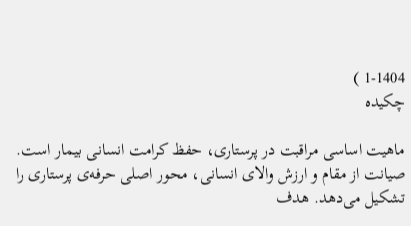1-1404 )
چکیده

ماهیت اساسی مراقبت در پرستاری، حفظ کرامت انسانی بیمار است. صیانت از مقام و ارزش والای انسانی، محور اصلی حرفه‌ی پرستاری را تشکیل می‌دهد. هدف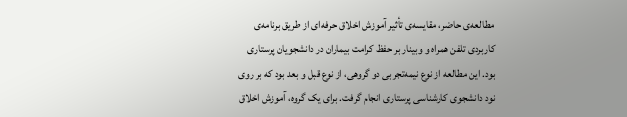مطالعه‌ی حاضر، مقایسه‌ی تأثیر آموزش اخلاق حرفه‌ای از طریق برنامه‌ی کاربردی تلفن همراه و وبینار بر حفظ کرامت بیماران در دانشجویان پرستاری بود. این مطالعه از نوع نیمه‌تجربی دو ‌گروهی، از نوع قبل و بعد بود که بر روی نود دانشجوی کارشناسی پرستاری انجام گرفت. برای یک گروه، آموزش اخلاق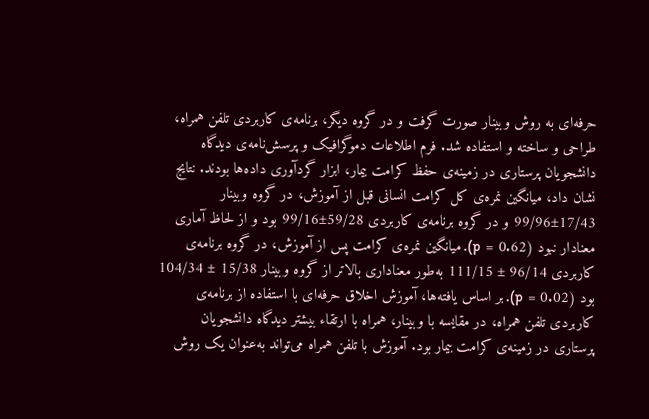حرفه‌ای به روش وبینار صورت گرفت و در گروه دیگر، برنامه‌ی کاربردی تلفن همراه، طراحی و ساخته و استفاده شد. فرم اطلاعات دموگرافیک و پرسش‌نامه‌ی دیدگاه دانشجویان پرستاری در زمینه‌ی حفظ کرامت بیمار، ابزار گردآوری داده‌ها بودند. نتایج نشان داد، میانگین نمره‌ی کل کرامت انسانی قبل از آموزش، در گروه وبینار 17/43±99/96 و در گروه برنامه‌ی کاربردی 59/28±99/16 بود و از لحاظ آماری معنادار نبود (0.62 = p). میانگین نمره‌ی کرامت پس از آموزش، در گروه برنامه‌ی کاربردی 96/14 ± 111/15 به‌طور معناداری بالاتر از گروه وبینار 15/38 ± 104/34 بود (0.02 = p). بر اساس یافته‌‌ها، آموزش اخلاق حرفه‌ای با استفاده از برنامه‌ی کاربردی تلفن همراه، در مقایسه با وبینار، همراه با ارتقاء بیشتر دیدگاه دانشجویان پرستاری در زمینه‌ی کرامت بیمار بود. آموزش با تلفن همراه می‌تواند به‌عنوان یک روش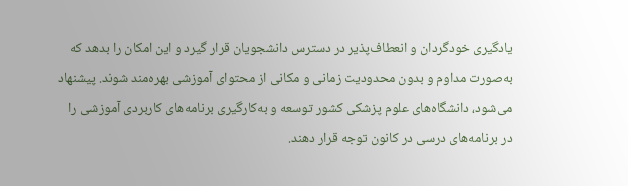یادگیری خودگردان و انعطاف‌پذیر در دسترس دانشجویان قرار گیرد و این امکان را بدهد که به‌صورت مداوم و بدون محدودیت زمانی و مکانی از محتوای آموزشی بهره‌مند شوند. پیشنهاد می‌شود، دانشگاه‌های علوم پزشکی کشور توسعه و به‌کارگیری برنامه‌های کاربردی آموزشی را در برنامه‌های درسی در کانون توجه قرار دهند.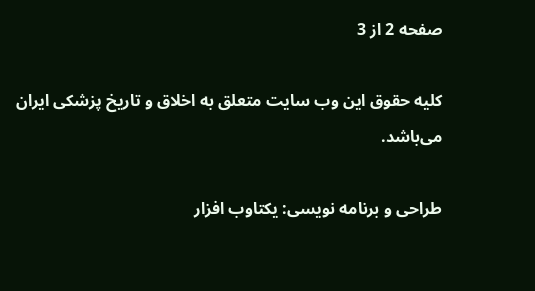صفحه 2 از 3

کلیه حقوق این وب سایت متعلق به اخلاق و تاریخ پزشکی ایران می‌باشد.

طراحی و برنامه نویسی: یکتاوب افزار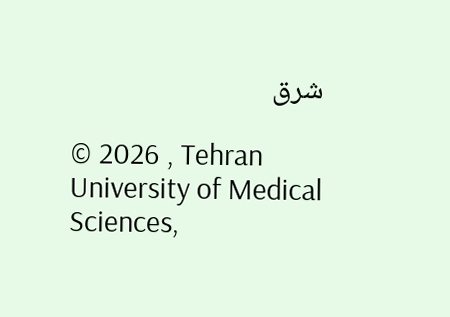شرق

© 2026 , Tehran University of Medical Sciences,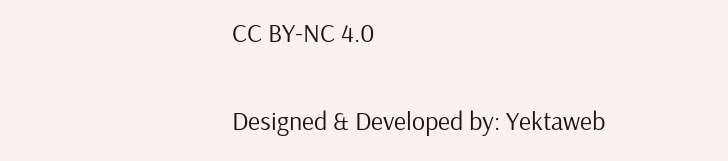CC BY-NC 4.0

Designed & Developed by: Yektaweb